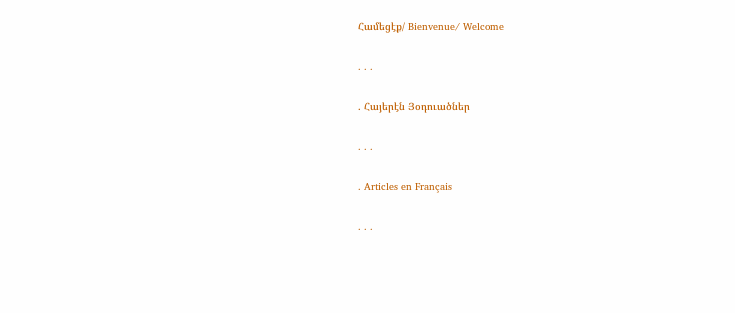Համեցէք/ Bienvenue/ Welcome

. . .

. Հայերէն Յօդուածներ

. . .

. Articles en Français

. . .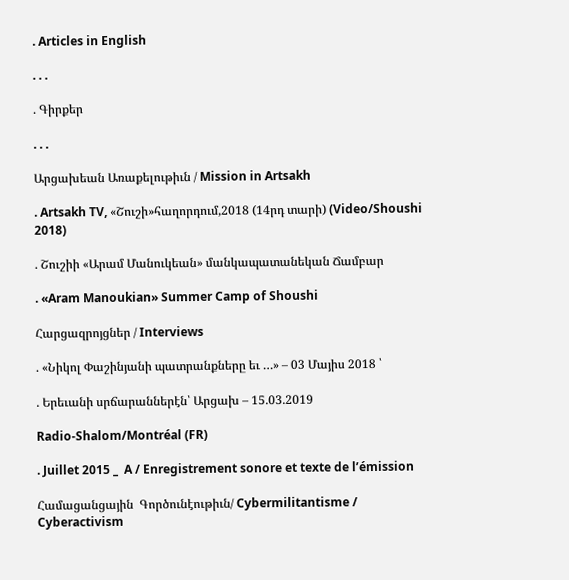. Articles in English

. . .

. Գիրքեր

. . .

Արցախեան Առաքելութիւն / Mission in Artsakh

. Artsakh TV, «Շուշի»հաղորդում,2018 (14րդ տարի) (Video/Shoushi 2018)

. Շուշիի «Արամ Մանուկեան» մանկապատանեկան Ճամբար

. «Aram Manoukian» Summer Camp of Shoushi

Հարցազրոյցներ / Interviews

. «Նիկոլ Փաշինյանի պատրանքները եւ …» – 03 Մայիս 2018 ՝

. Երեւանի սրճարաններէն՝ Արցախ – 15.03.2019

Radio-Shalom/Montréal (FR)

. Juillet 2015 _  A / Enregistrement sonore et texte de l’émission

Համացանցային  Գործունէութիւն/ Cybermilitantisme / Cyberactivism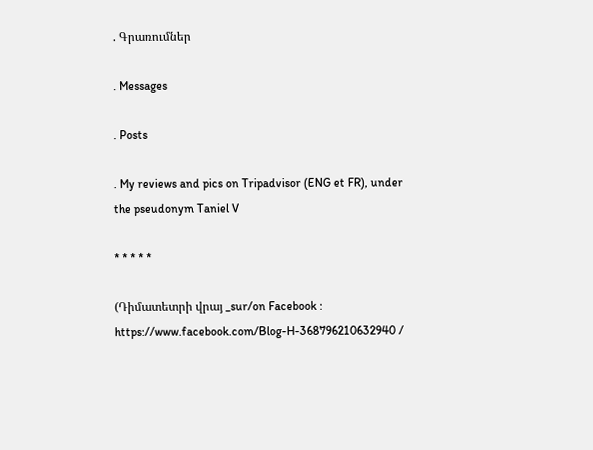. Գրառումներ

. Messages

. Posts

. My reviews and pics on Tripadvisor (ENG et FR), under the pseudonym Taniel V

* * * * *

(Դիմատետրի վրայ _sur/on Facebook : https://www.facebook.com/Blog-H-368796210632940 /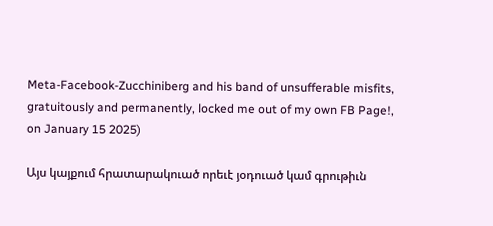Meta-Facebook-Zucchiniberg and his band of unsufferable misfits, gratuitously and permanently, locked me out of my own FB Page!, on January 15 2025)

Այս կայքում հրատարակուած որեւէ յօդուած կամ գրութիւն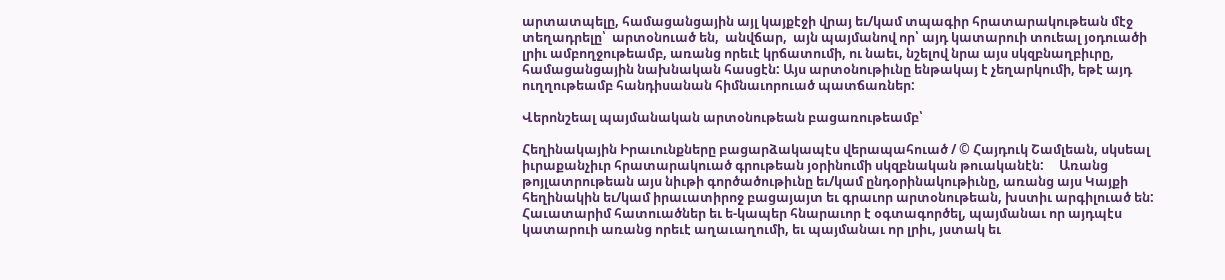արտատպելը, համացանցային այլ կայքէջի վրայ եւ/կամ տպագիր հրատարակութեան մէջ տեղադրելը՝  արտօնուած են,  անվճար,  այն պայմանով որ՝ այդ կատարուի տուեալ յօդուածի լրիւ ամբողջութեամբ, առանց որեւէ կրճատումի, ու նաեւ, նշելով նրա այս սկզբնաղբիւրը, համացանցային նախնական հասցէն: Այս արտօնութիւնը ենթակայ է չեղարկումի, եթէ այդ ուղղութեամբ հանդիսանան հիմնաւորուած պատճառներ:

Վերոնշեալ պայմանական արտօնութեան բացառութեամբ՝

Հեղինակային Իրաւունքները բացարձակապէս վերապահուած / © Հայդուկ Շամլեան, սկսեալ իւրաքանչիւր հրատարակուած գրութեան յօրինումի սկզբնական թուականէն:     Առանց թոյլատրութեան այս նիւթի գործածութիւնը եւ/կամ ընդօրինակութիւնը, առանց այս Կայքի  հեղինակին եւ/կամ իրաւատիրոջ բացայայտ եւ գրաւոր արտօնութեան, խստիւ արգիլուած են:     Հաւատարիմ հատուածներ եւ ե-կապեր հնարաւոր է օգտագործել, պայմանաւ որ այդպէս կատարուի առանց որեւէ աղաւաղումի, եւ պայմանաւ որ լրիւ, յստակ եւ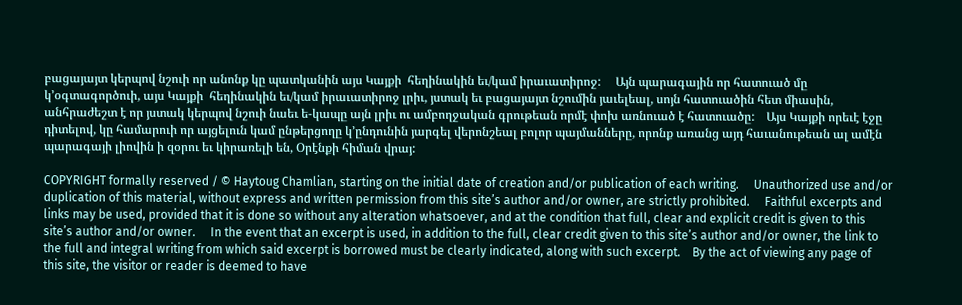բացայայտ կերպով նշուի որ անոնք կը պատկանին այս Կայքի  հեղինակին եւ/կամ իրաւատիրոջ:     Այն պարագային որ հատուած մը կ’օգտագործուի, այս Կայքի  հեղինակին եւ/կամ իրաւատիրոջ լրիւ, յստակ եւ բացայայտ նշումին յաւելեալ, սոյն հատուածին հետ միասին, անհրաժեշտ է որ յստակ կերպով նշուի նաեւ ե-կապը այն լրիւ ու ամբողջական գրութեան որմէ փոխ առնուած է հատուածը:    Այս Կայքի որեւէ էջը դիտելով, կը համարուի որ այցելուն կամ ընթերցողը կ’ընդունին յարգել վերոնշեալ բոլոր պայմանները, որոնք առանց այդ հաւանութեան ալ ամէն պարագայի լիովին ի զօրու եւ կիրառելի են, Օրէնքի հիման վրայ:

COPYRIGHT formally reserved / © Haytoug Chamlian, starting on the initial date of creation and/or publication of each writing.     Unauthorized use and/or duplication of this material, without express and written permission from this site’s author and/or owner, are strictly prohibited.     Faithful excerpts and links may be used, provided that it is done so without any alteration whatsoever, and at the condition that full, clear and explicit credit is given to this site’s author and/or owner.     In the event that an excerpt is used, in addition to the full, clear credit given to this site’s author and/or owner, the link to the full and integral writing from which said excerpt is borrowed must be clearly indicated, along with such excerpt.    By the act of viewing any page of this site, the visitor or reader is deemed to have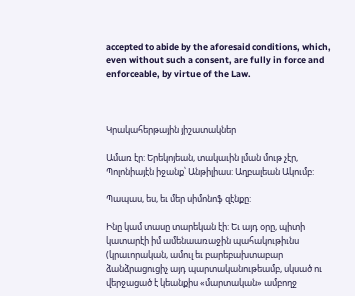accepted to abide by the aforesaid conditions, which, even without such a consent, are fully in force and enforceable, by virtue of the Law.



Կրակահերթային յիշատակներ

Ամառ էր: Երեկոյեան, տակաւին լման մութ չէր, Պոլոնիայէն իջանք՝ Անթիլիաս: Աղբալեան Ակումբ:

Պապաս, ես, եւ մեր սիմոնոֆ զէնքը:

Ինը կամ տասը տարեկան էի: Եւ այդ օրը, պիտի կատարէի իմ ամենաառաջին պահակութիւնս (կրաւորական, ամուլ եւ բարեբախտաբար ձանձրացուցիչ այդ պարտականութեամբ, սկսած ու վերջացած է կեանքիս «մարտական» ամբողջ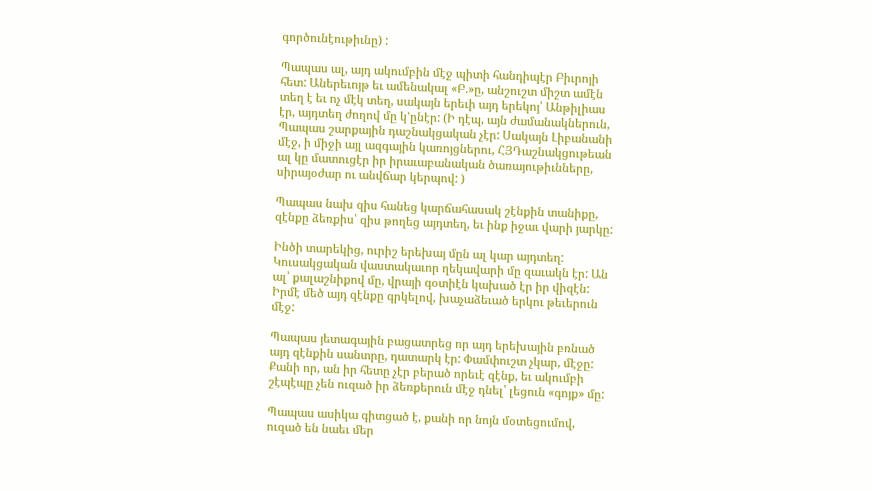գործունէութիւնը) :

Պապաս ալ, այդ ակումբին մէջ պիտի հանդիպէր Բիւրոյի հետ: Աներեւոյթ եւ ամենակալ «Բ.»ը, անշուշտ միշտ ամէն տեղ է եւ ոչ մէկ տեղ, սակայն երեւի այդ երեկոյ՝ Անթիլիաս էր, այդտեղ ժողով մը կ’ընէր: (Ի դէպ, այն ժամանակներուն, Պապաս շարքային դաշնակցական չէր: Սակայն Լիբանանի մէջ, ի միջի այլ ազգային կառոյցներու, ՀՅԴաշնակցութեան ալ կը մատուցէր իր իրաւաբանական ծառայութիւնները, սիրայօժար ու անվճար կերպով: )

Պապաս նախ զիս հանեց կարճահասակ շէնքին տանիքը, զէնքը ձեռքիս՝ զիս թողեց այդտեղ, եւ ինք իջաւ վարի յարկը:

Ինծի տարեկից, ուրիշ երեխայ մըն ալ կար այդտեղ: Կուսակցական վաստակաւոր ղեկավարի մը զաւակն էր: Ան ալ՝ քալաշնիքով մը, վրայի գօտիէն կախած էր իր վիզէն: Իրմէ մեծ այդ զէնքը գրկելով, խաչաձեւած երկու թեւերուն մէջ:

Պապաս յետագային բացատրեց որ այդ երեխային բռնած այդ զէնքին սանտրը, դատարկ էր: Փամփուշտ չկար, մէջը: Քանի որ, ան իր հետը չէր բերած որեւէ զէնք, եւ ակումբի շէպէպը չեն ուզած իր ձեռքերուն մէջ դնել՝ լեցուն «գոյք» մը:

Պապաս ասիկա գիտցած է, քանի որ նոյն մօտեցումով, ուզած են նաեւ մեր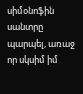սիմօնոֆին սանտրը պարպել, առաջ որ սկսիմ իմ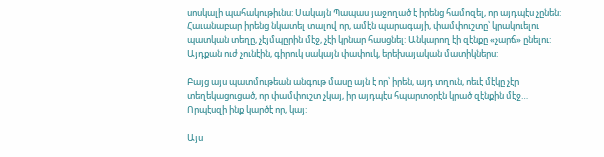սոսկալի պահակութիւնս: Սակայն Պապաս յաջողած է իրենց համոզել, որ այդպէս չընեն: Հաւանաբար իրենց նկատել տալով որ, ամէն պարագայի, փամփուշտը՝ կրակուելու պատկան տեղը, չէյմպըրին մէջ, չէի կրնար հասցնել: Անկարող էի զէնքը «չարճ» ընելու: Այդքան ուժ չունէին, գիրուկ սակայն փափուկ, երեխայական մատիկներս:

Բայց այս պատմութեան անգութ մասը այն է որ՝ իրեն, այդ տղուն, ոեւէ մէկը չէր տեղեկացուցած, որ փամփուշտ չկայ, իր այդպէս հպարտօրէն կրած զէնքին մէջ… Որպէսզի ինք կարծէ որ, կայ:

Այս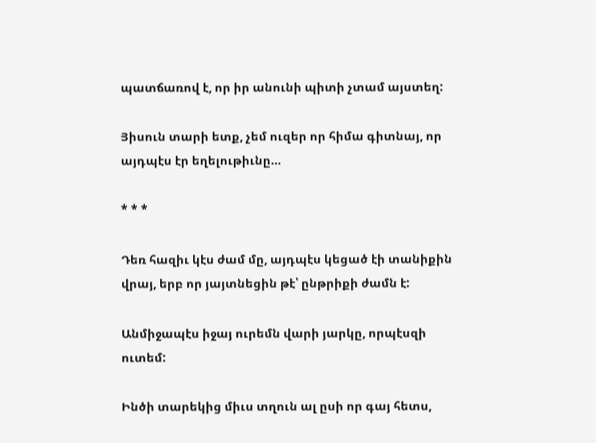պատճառով է, որ իր անունի պիտի չտամ այստեղ:

Յիսուն տարի ետք, չեմ ուզեր որ հիմա գիտնայ, որ այդպէս էր եղելութիւնը…

* * *

Դեռ հազիւ կէս ժամ մը, այդպէս կեցած էի տանիքին վրայ, երբ որ յայտնեցին թէ՝ ընթրիքի ժամն է:

Անմիջապէս իջայ ուրեմն վարի յարկը, որպէսզի ուտեմ:

Ինծի տարեկից միւս տղուն ալ ըսի որ գայ հետս,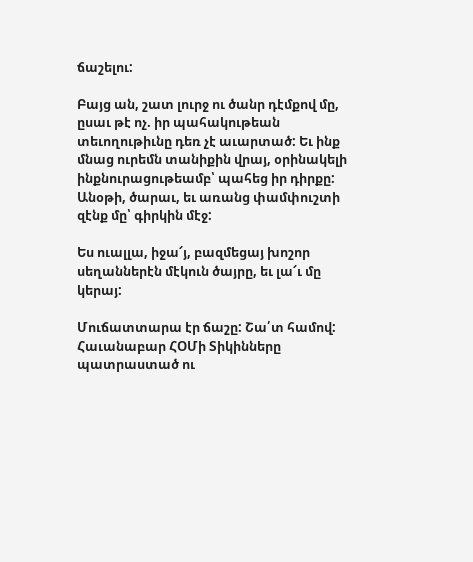ճաշելու:

Բայց ան, շատ լուրջ ու ծանր դէմքով մը, ըսաւ թէ ոչ. իր պահակութեան տեւողութիւնը դեռ չէ աւարտած: Եւ ինք մնաց ուրեմն տանիքին վրայ, օրինակելի ինքնուրացութեամբ՝ պահեց իր դիրքը: Անօթի, ծարաւ, եւ առանց փամփուշտի զէնք մը՝ գիրկին մէջ:

Ես ուալլա, իջա՜յ, բազմեցայ խոշոր սեղաններէն մէկուն ծայրը, եւ լա՜ւ մը կերայ:

Մուճատտարա էր ճաշը: Շա՛տ համով: Հաւանաբար ՀՕՄի Տիկինները պատրաստած ու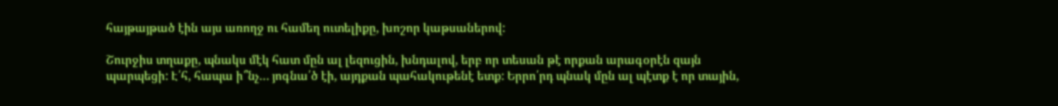հայթայթած էին այս առողջ ու համեղ ուտելիքը, խոշոր կաթսաներով:

Շուրջիս տղաքը, պնակս մէկ հատ մըն ալ լեզուցին, խնդալով, երբ որ տեսան թէ որքան արագօրէն զայն պարպեցի: Է՛հ, հապա ի՞նչ… յոգնա՛ծ էի, այդքան պահակութենէ ետք: Երրո՛րդ պնակ մըն ալ պէտք է որ տային,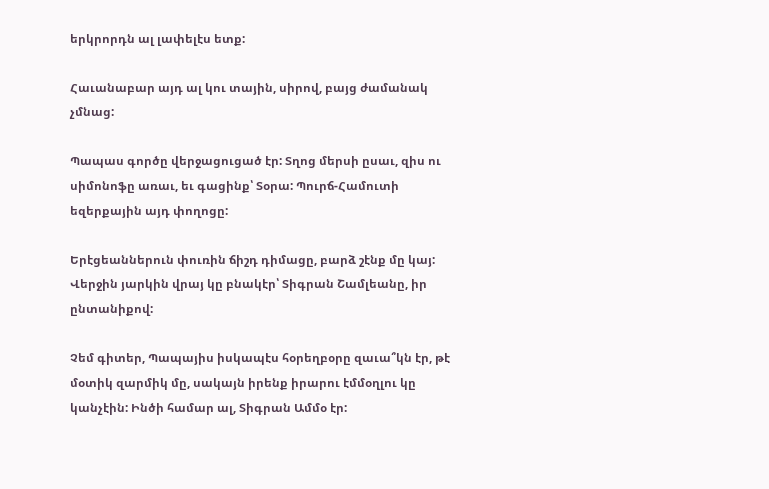երկրորդն ալ լափելէս ետք:

Հաւանաբար այդ ալ կու տային, սիրով, բայց ժամանակ չմնաց:

Պապաս գործը վերջացուցած էր: Տղոց մերսի ըսաւ, զիս ու սիմոնոֆը առաւ, եւ գացինք՝ Տօրա: Պուրճ-Համուտի եզերքային այդ փողոցը:

Երէցեաններուն փուռին ճիշդ դիմացը, բարձ շէնք մը կայ: Վերջին յարկին վրայ կը բնակէր՝ Տիգրան Շամլեանը, իր ընտանիքով:

Չեմ գիտեր, Պապայիս իսկապէս հօրեղբօրը զաւա՞կն էր, թէ մօտիկ զարմիկ մը, սակայն իրենք իրարու էմմօղլու կը կանչէին: Ինծի համար ալ, Տիգրան Ամմօ էր: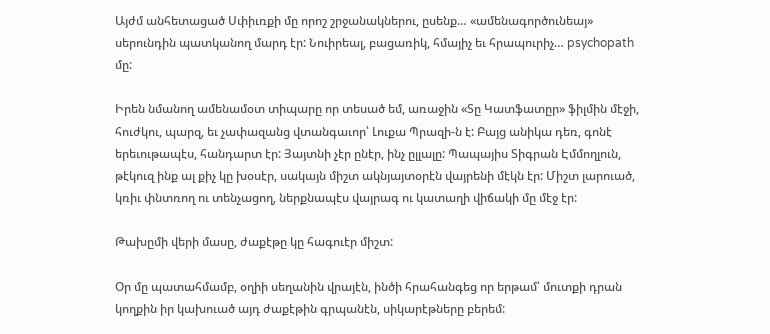Այժմ անհետացած Սփիւռքի մը որոշ շրջանակներու, ըսենք… «ամենագործունեայ» սերունդին պատկանող մարդ էր: Նուիրեալ, բացառիկ, հմայիչ եւ հրապուրիչ… psychopath մը:

Իրեն նմանող ամենամօտ տիպարը որ տեսած եմ, առաջին «Տը Կատֆատըր» ֆիլմին մէջի, հուժկու, պարզ, եւ չափազանց վտանգաւոր՝ Լուքա Պրազի-ն է: Բայց անիկա դեռ, գոնէ երեւութապէս, հանդարտ էր: Յայտնի չէր ընէր, ինչ ըլլալը: Պապայիս Տիգրան Էմմողլուն, թէկուզ ինք ալ քիչ կը խօսէր, սակայն միշտ ակնյայտօրէն վայրենի մէկն էր: Միշտ լարուած, կռիւ փնտռող ու տենչացող, ներքնապէս վայրագ ու կատաղի վիճակի մը մէջ էր:

Թախըմի վերի մասը, ժաքէթը կը հագուէր միշտ:

Օր մը պատահմամբ, օղիի սեղանին վրայէն, ինծի հրահանգեց որ երթամ՝ մուտքի դրան կողքին իր կախուած այդ ժաքէթին գրպանէն, սիկարէթները բերեմ: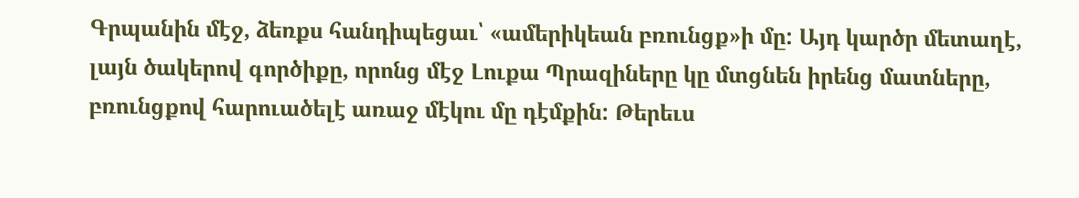Գրպանին մէջ, ձեռքս հանդիպեցաւ՝ «ամերիկեան բռունցք»ի մը: Այդ կարծր մետաղէ, լայն ծակերով գործիքը, որոնց մէջ Լուքա Պրազիները կը մտցնեն իրենց մատները, բռունցքով հարուածելէ առաջ մէկու մը դէմքին: Թերեւս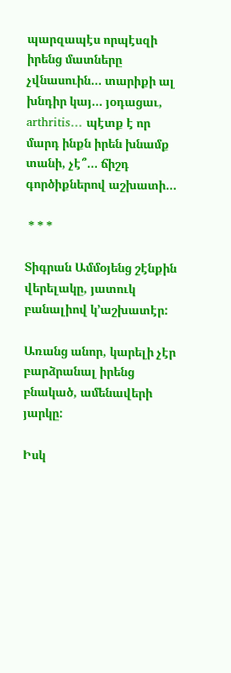պարզապէս որպէսզի իրենց մատները չվնասուին… տարիքի ալ խնդիր կայ… յօդացաւ, arthritis… պէտք է որ մարդ ինքն իրեն խնամք տանի, չէ՞… ճիշդ գործիքներով աշխատի…

 * * *

Տիգրան Ամմօյենց շէնքին վերելակը, յատուկ բանալիով կ’աշխատէր:

Առանց անոր, կարելի չէր բարձրանալ իրենց բնակած, ամենավերի յարկը:

Իսկ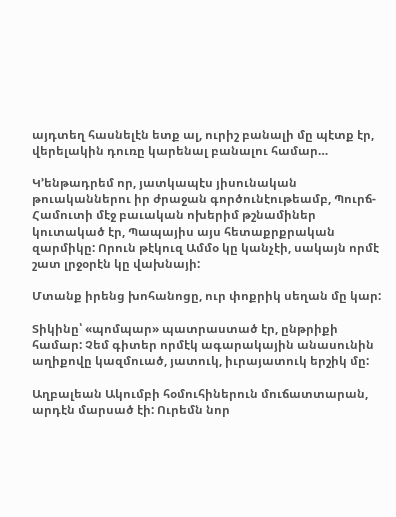այդտեղ հասնելէն ետք ալ, ուրիշ բանալի մը պէտք էր, վերելակին դուռը կարենալ բանալու համար…

Կ’ենթադրեմ որ, յատկապէս յիսունական թուականներու իր ժրաջան գործունէութեամբ, Պուրճ-Համուտի մէջ բաւական ոխերիմ թշնամիներ կուտակած էր, Պապայիս այս հետաքրքրական զարմիկը: Որուն թէկուզ Ամմօ կը կանչէի, սակայն որմէ շատ լրջօրէն կը վախնայի:

Մտանք իրենց խոհանոցը, ուր փոքրիկ սեղան մը կար:

Տիկինը՝ «պոմպար» պատրաստած էր, ընթրիքի համար: Չեմ գիտեր որմէկ ագարակային անասունին աղիքովը կազմուած, յատուկ, իւրայատուկ երշիկ մը:

Աղբալեան Ակումբի հօմուհիներուն մուճատտարան, արդէն մարսած էի: Ուրեմն նոր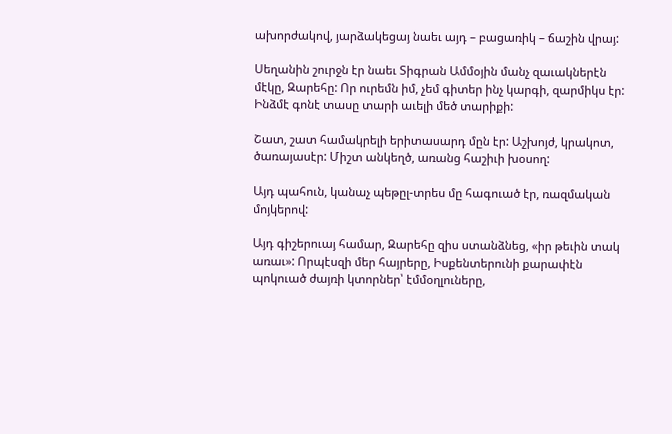ախորժակով, յարձակեցայ նաեւ այդ – բացառիկ – ճաշին վրայ:

Սեղանին շուրջն էր նաեւ Տիգրան Ամմօյին մանչ զաւակներէն մէկը, Զարեհը: Որ ուրեմն իմ, չեմ գիտեր ինչ կարգի, զարմիկս էր: Ինձմէ գոնէ տասը տարի աւելի մեծ տարիքի:

Շատ, շատ համակրելի երիտասարդ մըն էր: Աշխոյժ, կրակոտ, ծառայասէր: Միշտ անկեղծ, առանց հաշիւի խօսող:

Այդ պահուն, կանաչ պեթըլ-տրես մը հագուած էր, ռազմական մոյկերով:

Այդ գիշերուայ համար, Զարեհը զիս ստանձնեց, «իր թեւին տակ առաւ»: Որպէսզի մեր հայրերը, Իսքենտերունի քարափէն պոկուած ժայռի կտորներ՝ էմմօղլուները,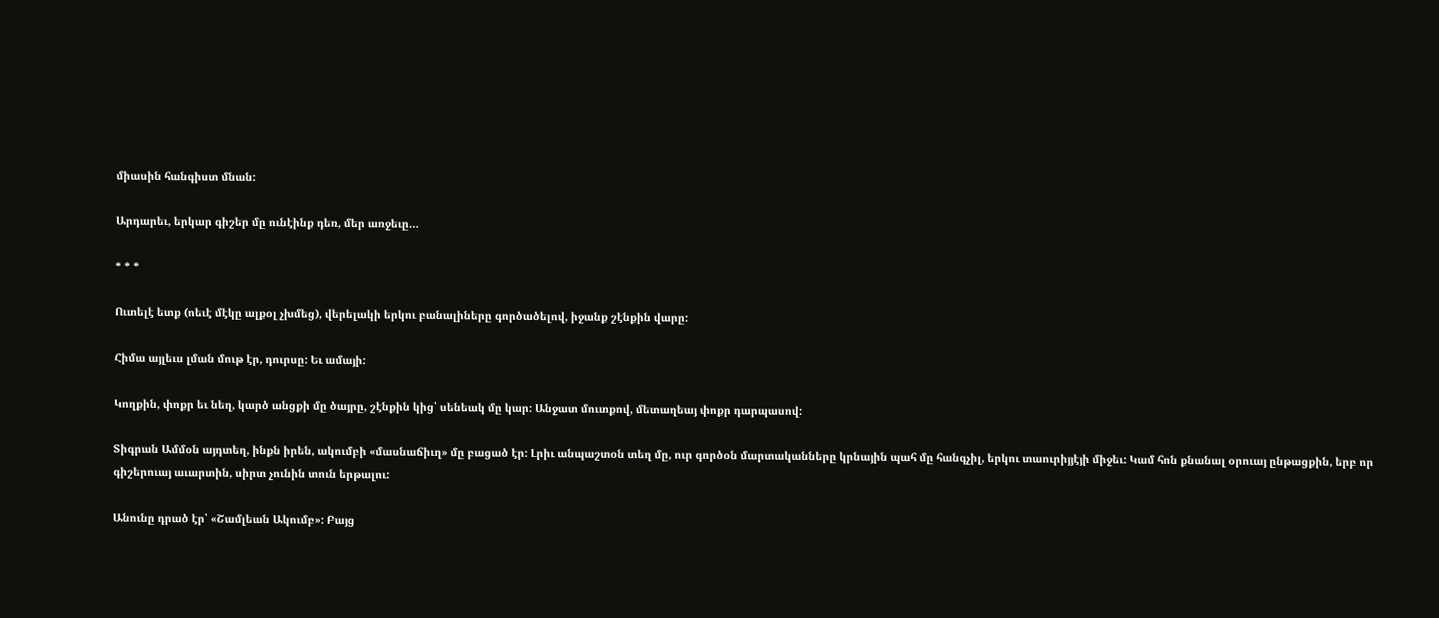միասին հանգիստ մնան:

Արդարեւ, երկար գիշեր մը ունէինք դեռ, մեր առջեւը…

* * *

Ուտելէ ետք (ոեւէ մէկը ալքօլ չխմեց), վերելակի երկու բանալիները գործածելով, իջանք շէնքին վարը:

Հիմա այլեւս լման մութ էր, դուրսը: Եւ ամայի:

Կողքին, փոքր եւ նեղ, կարծ անցքի մը ծայրը, շէնքին կից՝ սենեակ մը կար: Անջատ մուտքով, մետաղեայ փոքր դարպասով:

Տիգրան Ամմօն այդտեղ, ինքն իրեն, ակումբի «մասնաճիւղ» մը բացած էր: Լրիւ անպաշտօն տեղ մը, ուր գործօն մարտականները կրնային պահ մը հանգչիլ, երկու տաուրիյյէյի միջեւ: Կամ հոն քնանալ օրուայ ընթացքին, երբ որ գիշերուայ աւարտին, սիրտ չունին տուն երթալու:

Անունը դրած էր՝ «Շամլեան Ակումբ»: Բայց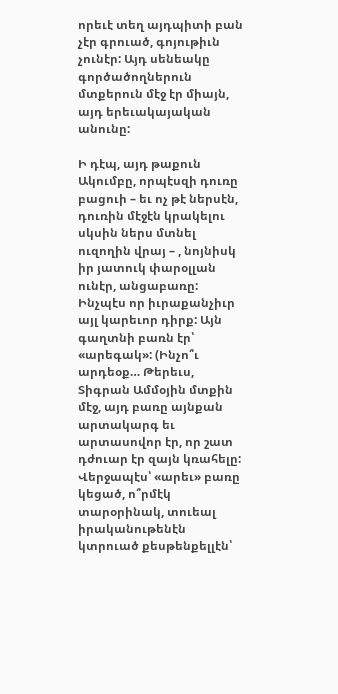որեւէ տեղ այդպիտի բան չէր գրուած, գոյութիւն չունէր: Այդ սենեակը գործածողներուն մտքերուն մէջ էր միայն, այդ երեւակայական անունը:

Ի դէպ, այդ թաքուն Ակումբը, որպէսզի դուռը բացուի – եւ ոչ թէ ներսէն, դուռին մէջէն կրակելու սկսին ներս մտնել ուզողին վրայ – , նոյնիսկ իր յատուկ փարօլլան ունէր, անցաբառը: Ինչպէս որ իւրաքանչիւր այլ կարեւոր դիրք: Այն գաղտնի բառն էր՝ «արեգակ»: (Ինչո՞ւ արդեօք… Թերեւս, Տիգրան Ամմօյին մտքին մէջ, այդ բառը այնքան արտակարգ եւ արտասովոր էր, որ շատ դժուար էր զայն կռահելը: Վերջապէս՝ «արեւ» բառը կեցած, ո՞րմէկ տարօրինակ, տուեալ իրականութենէն կտրուած քեսթենքելլէն՝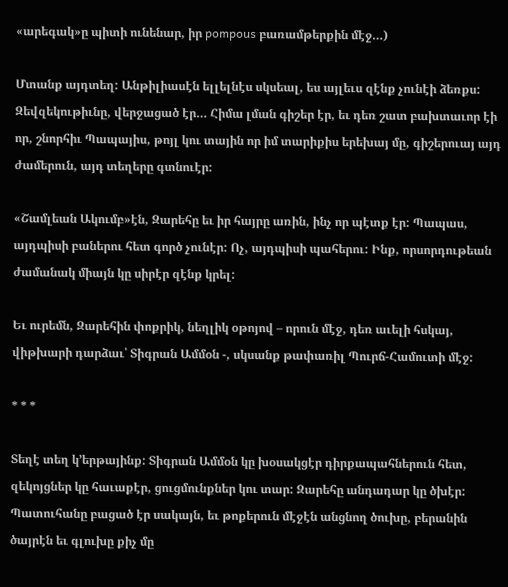«արեգակ»ը պիտի ունենար, իր pompous բառամթերքին մէջ…)

Մտանք այդտեղ: Անթիլիասէն ելլելնէս սկսեալ, ես այլեւս զէնք չունէի ձեռքս: Զեվզեկութիւնը, վերջացած էր… Հիմա լման գիշեր էր, եւ դեռ շատ բախտաւոր էի որ, շնորհիւ Պապայիս, թոյլ կու տային որ իմ տարիքիս երեխայ մը, գիշերուայ այդ ժամերուն, այդ տեղերը գտնուէր:

«Շամլեան Ակումբ»էն, Զարեհը եւ իր հայրը առին, ինչ որ պէտք էր: Պապաս, այդպիսի բաներու հետ գործ չունէր: Ոչ, այդպիսի պահերու: Ինք, որսորդութեան ժամանակ միայն կը սիրէր զէնք կրել:

Եւ ուրեմն, Զարեհին փոքրիկ, նեղլիկ օթոյով – որուն մէջ, դեռ աւելի հսկայ, վիթխարի դարձաւ՝ Տիգրան Ամմօն -, սկսանք թափառիլ Պուրճ-Համուտի մէջ:

* * *

Տեղէ տեղ կ’երթայինք: Տիգրան Ամմօն կը խօսակցէր դիրքապահներուն հետ, զեկոյցներ կը հաւաքէր, ցուցմունքներ կու տար: Զարեհը անդադար կը ծխէր: Պատուհանը բացած էր սակայն, եւ թոքերուն մէջէն անցնող ծուխը, բերանին ծայրէն եւ գլուխը քիչ մը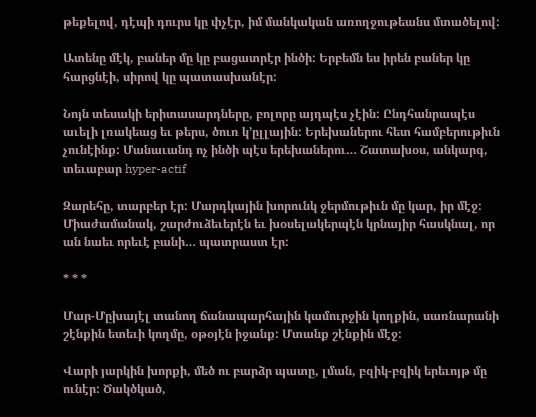թեքելով, դէպի դուրս կը փչէր, իմ մանկական առողջութեանս մտածելով:

Ատենը մէկ, բաներ մը կը բացատրէր ինծի: Երբեմն ես իրեն բաներ կը հարցնէի, սիրով կը պատասխանէր:

Նոյն տեսակի երիտասարդները, բոլորը այդպէս չէին: Ընդհանրապէս աւելի լռակեաց եւ թերս, ծուռ կ’ըլլային: Երեխաներու հետ համբերութիւն չունէինք: Մանաւանդ ոչ ինծի պէս երեխաներու… Շատախօս, անկարգ, տեւաբար hyper-actif

Զարեհը, տարբեր էր: Մարդկային խորունկ ջերմութիւն մը կար, իր մէջ: Միաժամանակ, շարժուձեւերէն եւ խօսելակերպէն կրնայիր հասկնալ, որ ան նաեւ որեւէ բանի… պատրաստ էր:

* * *

Մար-Մըխայէլ տանող ճանապարհային կամուրջին կողքին, սառնարանի շէնքին ետեւի կողմը, օթօյէն իջանք: Մտանք շէնքին մէջ:

Վարի յարկին խորքի, մեծ ու բարձր պատը, լման, բզիկ-բզիկ երեւոյթ մը ունէր: Ծակծկած,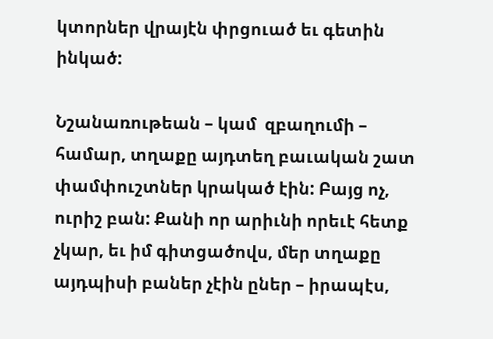կտորներ վրայէն փրցուած եւ գետին ինկած:

Նշանառութեան – կամ  զբաղումի – համար, տղաքը այդտեղ բաւական շատ փամփուշտներ կրակած էին: Բայց ոչ, ուրիշ բան: Քանի որ արիւնի որեւէ հետք չկար, եւ իմ գիտցածովս, մեր տղաքը այդպիսի բաներ չէին ըներ – իրապէս,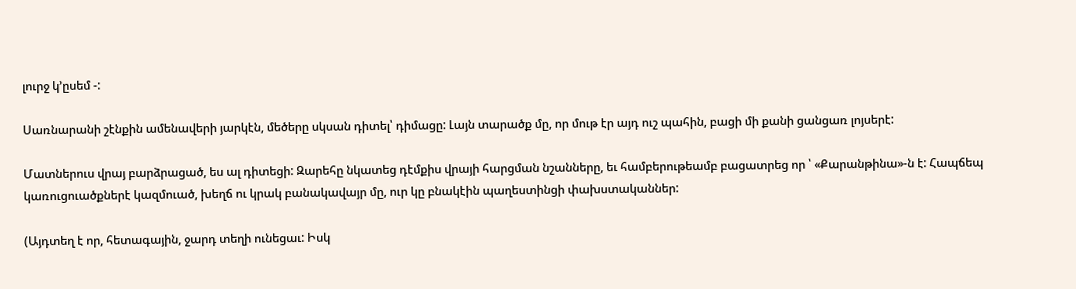լուրջ կ’ըսեմ -:

Սառնարանի շէնքին ամենավերի յարկէն, մեծերը սկսան դիտել՝ դիմացը: Լայն տարածք մը, որ մութ էր այդ ուշ պահին, բացի մի քանի ցանցառ լոյսերէ:

Մատներուս վրայ բարձրացած, ես ալ դիտեցի: Զարեհը նկատեց դէմքիս վրայի հարցման նշանները, եւ համբերութեամբ բացատրեց որ ՝ «Քարանթինա»-ն է: Հապճեպ կառուցուածքներէ կազմուած, խեղճ ու կրակ բանակավայր մը, ուր կը բնակէին պաղեստինցի փախստականներ:

(Այդտեղ է որ, հետագային, ջարդ տեղի ունեցաւ: Իսկ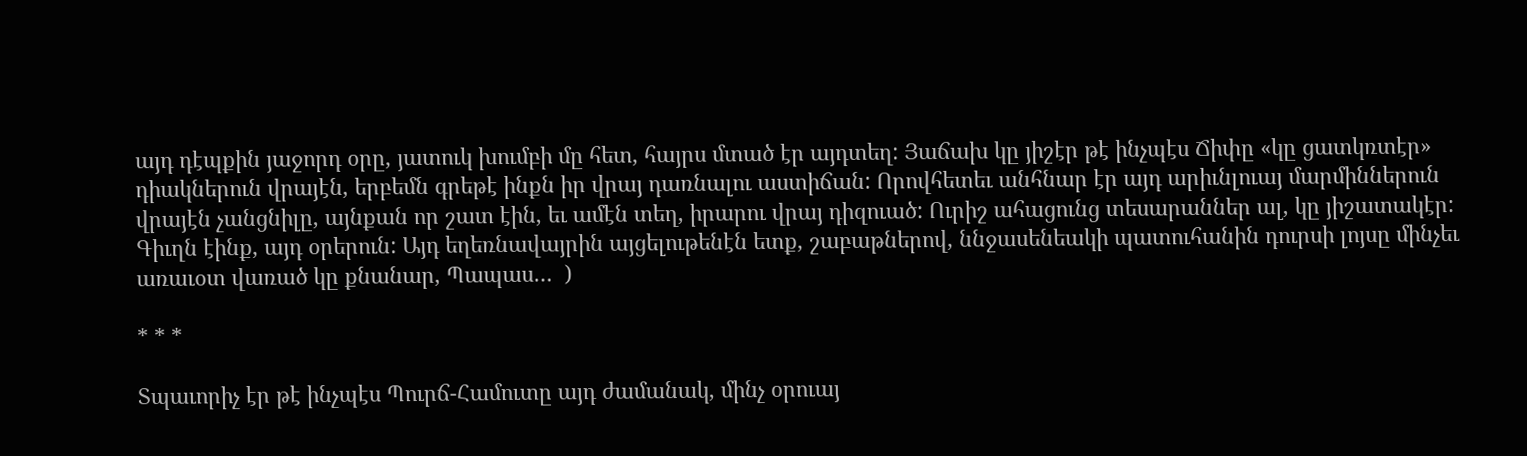այդ դէպքին յաջորդ օրը, յատուկ խումբի մը հետ, հայրս մտած էր այդտեղ: Յաճախ կը յիշէր թէ ինչպէս Ճիփը «կը ցատկռտէր» դիակներուն վրայէն, երբեմն գրեթէ ինքն իր վրայ դառնալու աստիճան: Որովհետեւ անհնար էր այդ արիւնլուայ մարմիններուն վրայէն չանցնիլը, այնքան որ շատ էին, եւ ամէն տեղ, իրարու վրայ դիզուած: Ուրիշ ահացունց տեսարաններ ալ, կը յիշատակէր: Գիւղն էինք, այդ օրերուն: Այդ եղեռնավայրին այցելութենէն ետք, շաբաթներով, ննջասենեակի պատուհանին դուրսի լոյսը մինչեւ առաւօտ վառած կը քնանար, Պապաս…  )

* * *

Տպաւորիչ էր թէ ինչպէս Պուրճ-Համուտը այդ ժամանակ, մինչ օրուայ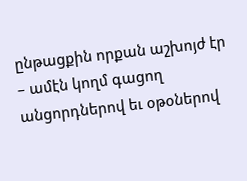ընթացքին որքան աշխոյժ էր – ամէն կողմ գացող անցորդներով եւ օթօներով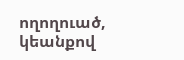ողողուած, կեանքով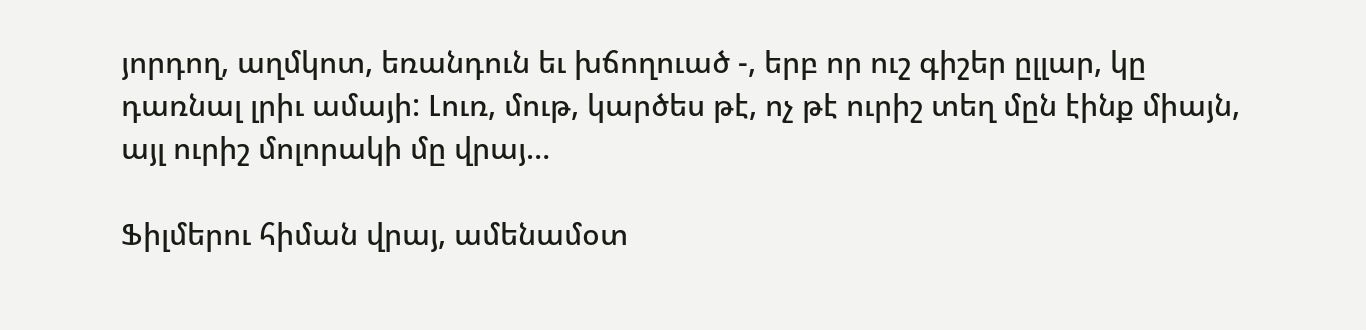յորդող, աղմկոտ, եռանդուն եւ խճողուած -, երբ որ ուշ գիշեր ըլլար, կը դառնալ լրիւ ամայի: Լուռ, մութ, կարծես թէ, ոչ թէ ուրիշ տեղ մըն էինք միայն, այլ ուրիշ մոլորակի մը վրայ…

Ֆիլմերու հիման վրայ, ամենամօտ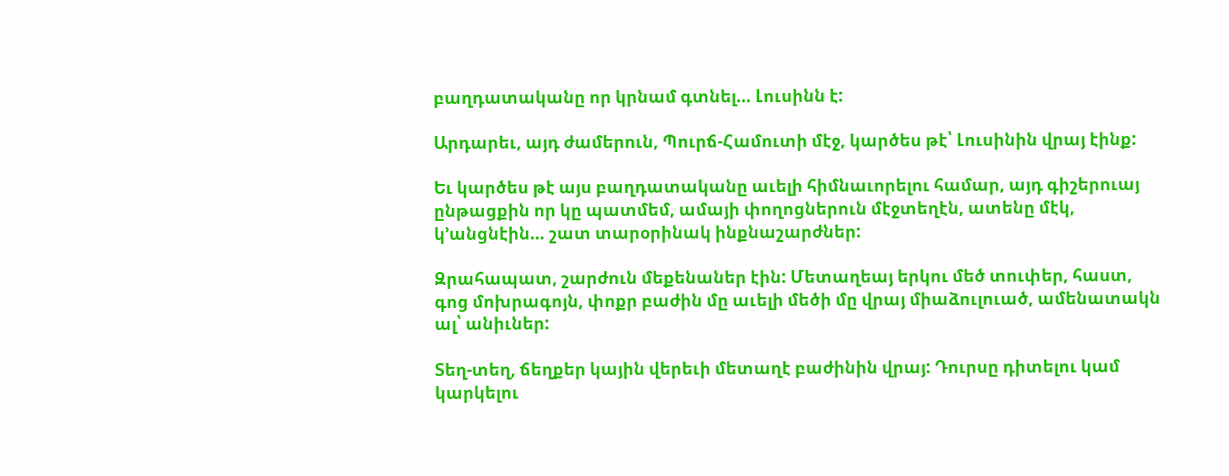բաղդատականը որ կրնամ գտնել… Լուսինն է:

Արդարեւ, այդ ժամերուն, Պուրճ-Համուտի մէջ, կարծես թէ՝ Լուսինին վրայ էինք:

Եւ կարծես թէ այս բաղդատականը աւելի հիմնաւորելու համար, այդ գիշերուայ ընթացքին որ կը պատմեմ, ամայի փողոցներուն մէջտեղէն, ատենը մէկ, կ’անցնէին… շատ տարօրինակ ինքնաշարժներ:

Զրահապատ, շարժուն մեքենաներ էին: Մետաղեայ երկու մեծ տուփեր, հաստ, գոց մոխրագոյն, փոքր բաժին մը աւելի մեծի մը վրայ միաձուլուած, ամենատակն ալ՝ անիւներ:

Տեղ-տեղ, ճեղքեր կային վերեւի մետաղէ բաժինին վրայ: Դուրսը դիտելու կամ կարկելու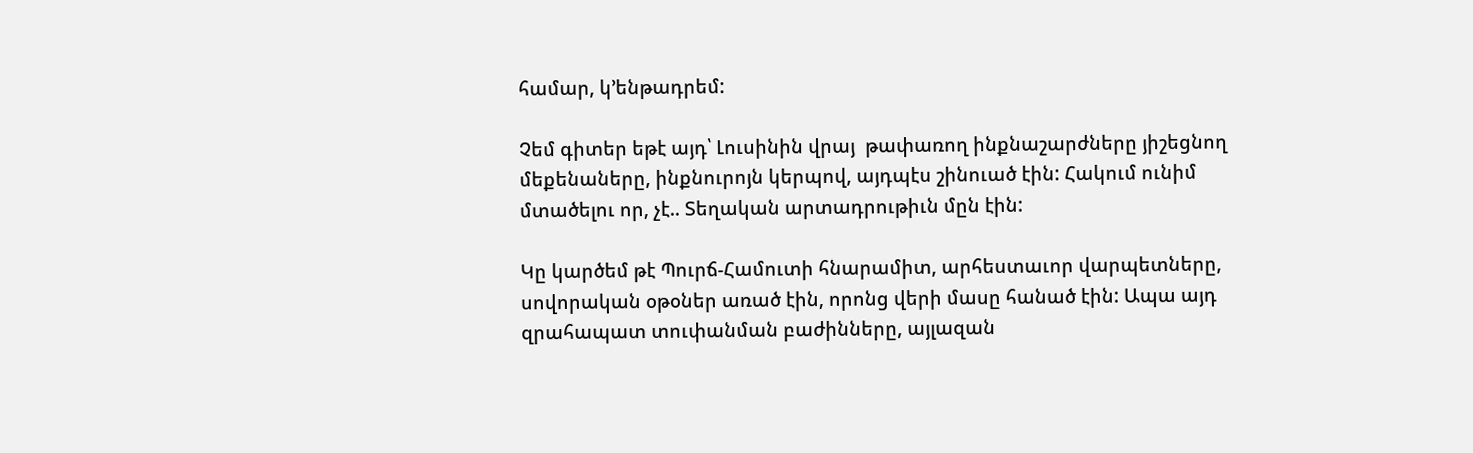համար, կ’ենթադրեմ:

Չեմ գիտեր եթէ այդ՝ Լուսինին վրայ  թափառող ինքնաշարժները յիշեցնող մեքենաները, ինքնուրոյն կերպով, այդպէս շինուած էին: Հակում ունիմ մտածելու որ, չէ.. Տեղական արտադրութիւն մըն էին:

Կը կարծեմ թէ Պուրճ-Համուտի հնարամիտ, արհեստաւոր վարպետները, սովորական օթօներ առած էին, որոնց վերի մասը հանած էին: Ապա այդ զրահապատ տուփանման բաժինները, այլազան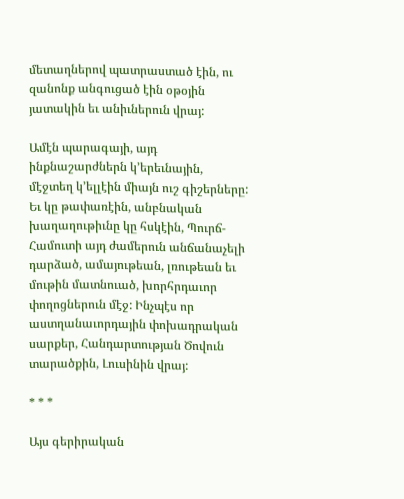մետաղներով պատրաստած էին, ու զանոնք անգուցած էին օթօյին յատակին եւ անիւներուն վրայ:

Ամէն պարագայի, այդ ինքնաշարժներն կ’երեւնային, մէջտեղ կ’ելլէին միայն ուշ գիշերները: Եւ կը թափառէին, անբնական խաղաղութիւնը կը հսկէին, Պուրճ-Համուտի այդ ժամերուն անճանաչելի դարձած, ամայութեան, լռութեան եւ մութին մատնուած, խորհրդաւոր փողոցներուն մէջ: Ինչպէս որ աստղանաւորդային փոխադրական սարքեր, Հանդարտության Ծովուն տարածքին, Լուսինին վրայ:

* * *

Այս գերիրական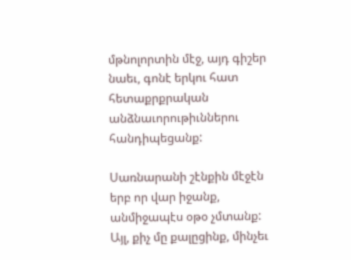մթնոլորտին մէջ, այդ գիշեր նաեւ, գոնէ երկու հատ հետաքրքրական անձնաւորութիւններու հանդիպեցանք:

Սառնարանի շէնքին մէջէն երբ որ վար իջանք, անմիջապէս օթօ չմտանք: Այլ, քիչ մը քալըցինք, մինչեւ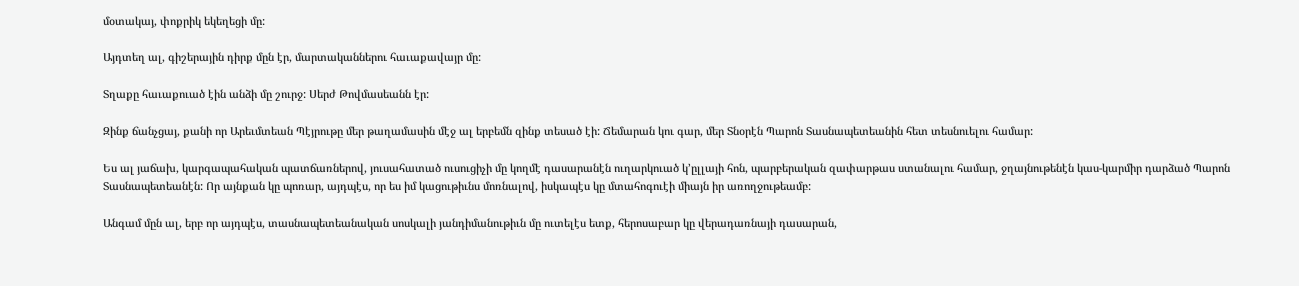մօտակայ, փոքրիկ եկեղեցի մը:

Այդտեղ ալ, գիշերային դիրք մըն էր, մարտականներու հաւաքավայր մը:

Տղաքը հաւաքուած էին անձի մը շուրջ: Սերժ Թովմասեանն էր:

Զինք ճանչցայ, քանի որ Արեւմտեան Պէյրութը մեր թաղամասին մէջ ալ երբեմն զինք տեսած էի: Ճեմարան կու գար, մեր Տնօրէն Պարոն Տասնապետեանին հետ տեսնուելու համար:

Ես ալ յաճախ, կարգապահական պատճառներով, յուսահատած ուսուցիչի մը կողմէ դասարանէն ուղարկուած կ’ըլլայի հոն, պարբերական զափարթաս ստանալու համար, ջղայնութենէն կաս-կարմիր դարձած Պարոն Տասնապետեանէն: Որ այնքան կը պոռար, այդպէս, որ ես իմ կացութիւնս մոռնալով, իսկապէս կը մտահոգուէի միայն իր առողջութեամբ:

Անգամ մըն ալ, երբ որ այդպէս, տասնապետեանական սոսկալի յանդիմանութիւն մը ուտելէս ետք, հերոսաբար կը վերադառնայի դասարան,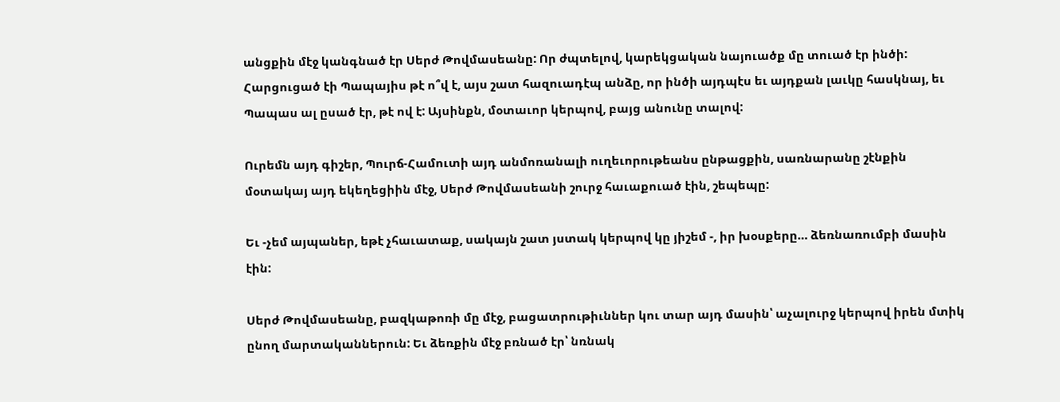անցքին մէջ կանգնած էր Սերժ Թովմասեանը: Որ ժպտելով, կարեկցական նայուածք մը տուած էր ինծի: Հարցուցած էի Պապայիս թէ ո՞վ է, այս շատ հազուադէպ անձը, որ ինծի այդպէս եւ այդքան լաւկը հասկնայ, եւ Պապաս ալ ըսած էր, թէ ով է: Այսինքն, մօտաւոր կերպով, բայց անունը տալով:

Ուրեմն այդ գիշեր, Պուրճ-Համուտի այդ անմոռանալի ուղեւորութեանս ընթացքին, սառնարանը շէնքին մօտակայ այդ եկեղեցիին մէջ, Սերժ Թովմասեանի շուրջ հաւաքուած էին, շեպեպը:

Եւ -չեմ այպաներ, եթէ չհաւատաք, սակայն շատ յստակ կերպով կը յիշեմ -, իր խօսքերը… ձեռնառումբի մասին էին:

Սերժ Թովմասեանը, բազկաթոռի մը մէջ, բացատրութիւններ կու տար այդ մասին՝ աչալուրջ կերպով իրեն մտիկ ընող մարտականներուն: Եւ ձեռքին մէջ բռնած էր՝ նռնակ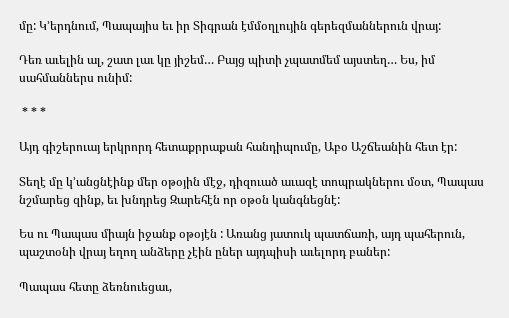մը: Կ’երդնում, Պապայիս եւ իր Տիգրան էմմօղլույին գերեզմաններուն վրայ:

Դեռ աւելին ալ, շատ լաւ կը յիշեմ… Բայց պիտի չպատմեմ այստեղ… Ես, իմ սահմաններս ունիմ:

 * * *

Այդ գիշերուայ երկրորդ հետաքրրաքան հանդիպումը, Աբօ Աշճեանին հետ էր:

Տեղէ մը կ’անցնէինք մեր օթօյին մէջ, դիզուած աւազէ տոպրակներու մօտ, Պապաս նշմարեց զինք, եւ խնդրեց Զարեհէն որ օթօն կանգնեցնէ:

Ես ու Պապաս միայն իջանք օթօյէն : Առանց յատուկ պատճառի, այդ պահերուն, պաշտօնի վրայ եղող անձերը չէին ըներ այդպիսի աւելորդ բաներ:

Պապաս հետը ձեռնուեցաւ,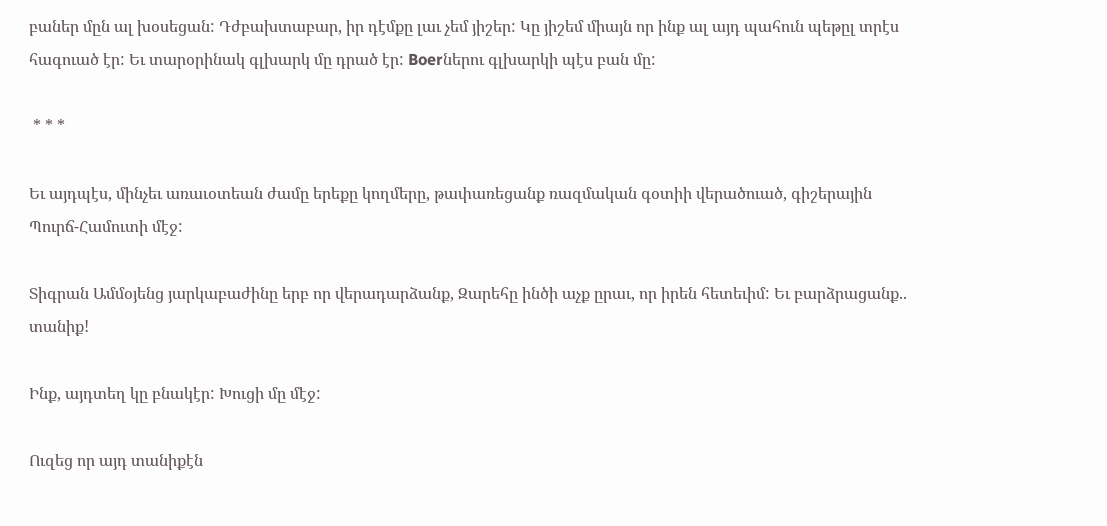բաներ մըն ալ խօսեցան: Դժբախտաբար, իր դէմքը լաւ չեմ յիշեր: Կը յիշեմ միայն որ ինք ալ այդ պահուն պեթըլ տրէս հագուած էր: Եւ տարօրինակ գլխարկ մը դրած էր: Boerներու գլխարկի պէս բան մը:

 * * *

Եւ այդպէս, մինչեւ առաւօտեան ժամը երեքը կողմերը, թափառեցանք ռազմական գօտիի վերածուած, գիշերային Պուրճ-Համուտի մէջ:

Տիգրան Ամմօյենց յարկաբաժինը երբ որ վերադարձանք, Զարեհը ինծի աչք ըրաւ, որ իրեն հետեւիմ: Եւ բարձրացանք.. տանիք!

Ինք, այդտեղ կը բնակէր: Խուցի մը մէջ:

Ուզեց որ այդ տանիքէն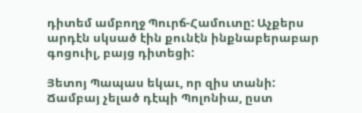դիտեմ ամբողջ Պուրճ-Համուտը: Աչքերս արդէն սկսած էին քունէն ինքնաբերաբար գոցուիլ, բայց դիտեցի:

Յետոյ Պապաս եկաւ, որ զիս տանի: Ճամբայ չելած դէպի Պոլոնիա, ըստ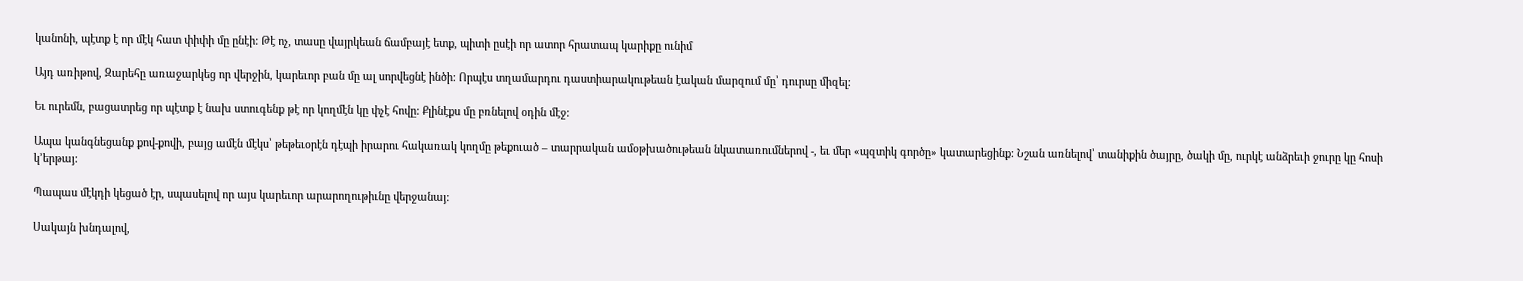կանոնի, պէտք է որ մէկ հատ փիփի մը ընէի: Թէ ոչ, տասը վայրկեան ճամբայէ ետք, պիտի ըսէի որ ատոր հրատապ կարիքը ունիմ

Այդ առիթով, Զարեհը առաջարկեց որ վերջին, կարեւոր բան մը ալ սորվեցնէ ինծի: Որպէս տղամարդու դաստիարակութեան էական մարզում մը՝ դուրսը միզել:

Եւ ուրեմն, բացատրեց որ պէտք է նախ ստուգենք թէ որ կողմէն կը փչէ հովը: Քլինէքս մը բռնելով օդին մէջ:

Ապա կանգնեցանք քով-քովի, բայց ամէն մէկս՝ թեթեւօրէն դէպի իրարու հակառակ կողմը թեքուած – տարրական ամօթխածութեան նկատառումներով -, եւ մեր «պզտիկ գործը» կատարեցինք: Նշան առնելով՝ տանիքին ծայրը, ծակի մը, ուրկէ անձրեւի ջուրը կը հոսի կ’երթայ:

Պապաս մէկդի կեցած էր, սպասելով որ այս կարեւոր արարողութիւնը վերջանայ:

Սակայն խնդալով,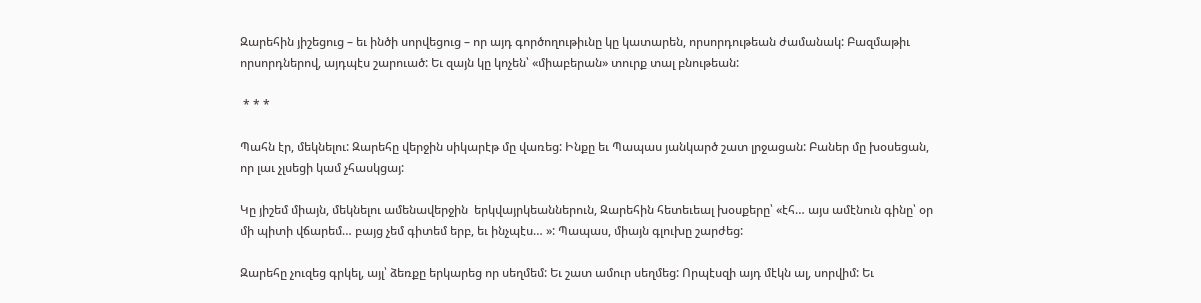Զարեհին յիշեցուց – եւ ինծի սորվեցուց – որ այդ գործողութիւնը կը կատարեն, որսորդութեան ժամանակ: Բազմաթիւ որսորդներով, այդպէս շարուած: Եւ զայն կը կոչեն՝ «միաբերան» տուրք տալ բնութեան:

 * * *

Պահն էր, մեկնելու: Զարեհը վերջին սիկարէթ մը վառեց: Ինքը եւ Պապաս յանկարծ շատ լրջացան: Բաներ մը խօսեցան, որ լաւ չլսեցի կամ չհասկցայ:

Կը յիշեմ միայն, մեկնելու ամենավերջին  երկվայրկեաններուն, Զարեհին հետեւեալ խօսքերը՝ «էհ… այս ամէնուն գինը՝ օր մի պիտի վճարեմ… բայց չեմ գիտեմ երբ, եւ ինչպէս… »: Պապաս, միայն գլուխը շարժեց:

Զարեհը չուզեց գրկել, այլ՝ ձեռքը երկարեց որ սեղմեմ: Եւ շատ ամուր սեղմեց: Որպէսզի այդ մէկն ալ, սորվիմ: Եւ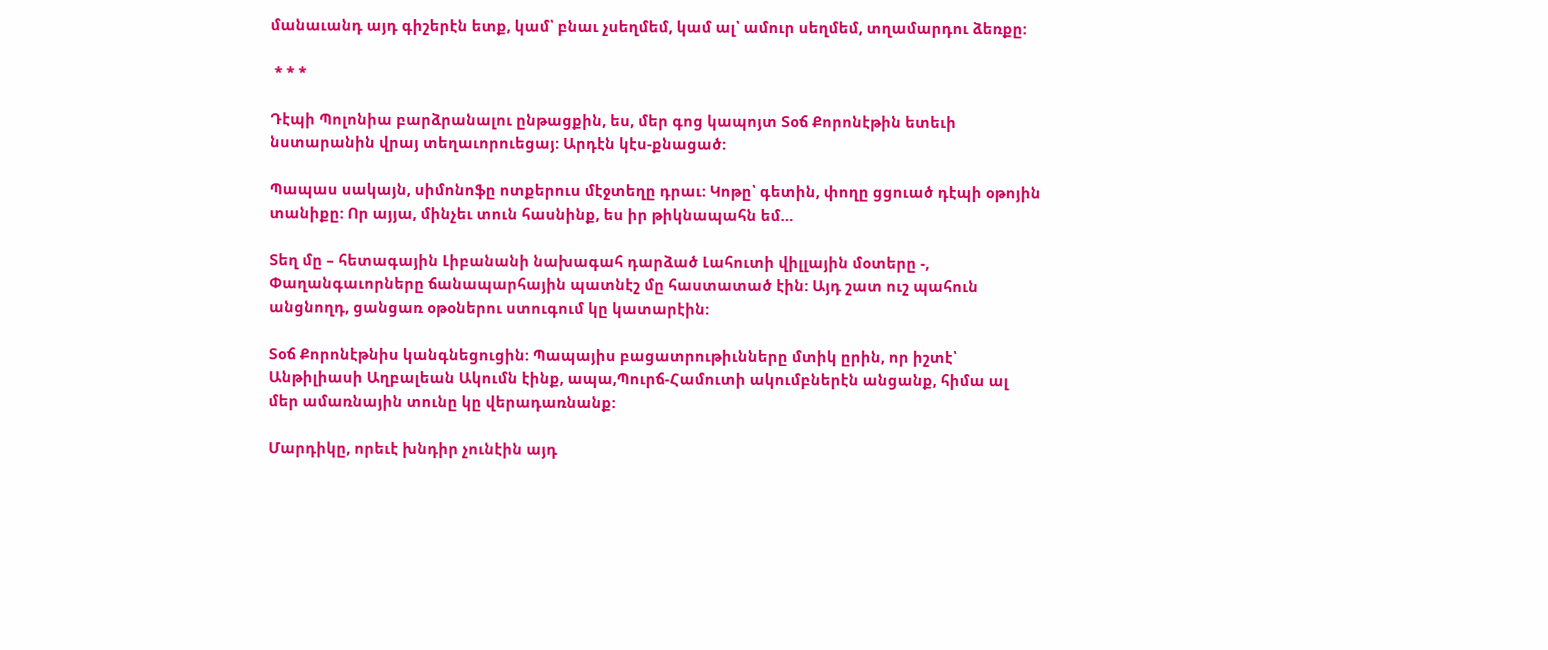մանաւանդ այդ գիշերէն ետք, կամ՝ բնաւ չսեղմեմ, կամ ալ՝ ամուր սեղմեմ, տղամարդու ձեռքը:

 * * *

Դէպի Պոլոնիա բարձրանալու ընթացքին, ես, մեր գոց կապոյտ Տօճ Քորոնէթին ետեւի նստարանին վրայ տեղաւորուեցայ: Արդէն կէս-քնացած:

Պապաս սակայն, սիմոնոֆը ոտքերուս մէջտեղը դրաւ: Կոթը՝ գետին, փողը ցցուած դէպի օթոյին տանիքը: Որ այյա, մինչեւ տուն հասնինք, ես իր թիկնապահն եմ…

Տեղ մը – հետագային Լիբանանի նախագահ դարձած Լահուտի վիլլային մօտերը -, Փաղանգաւորները ճանապարհային պատնէշ մը հաստատած էին: Այդ շատ ուշ պահուն անցնողդ, ցանցառ օթօներու ստուգում կը կատարէին:

Տօճ Քորոնէթնիս կանգնեցուցին: Պապայիս բացատրութիւնները մտիկ ըրին, որ իշտէ՝ Անթիլիասի Աղբալեան Ակումն էինք, ապա,Պուրճ-Համուտի ակումբներէն անցանք, հիմա ալ մեր ամառնային տունը կը վերադառնանք:

Մարդիկը, որեւէ խնդիր չունէին այդ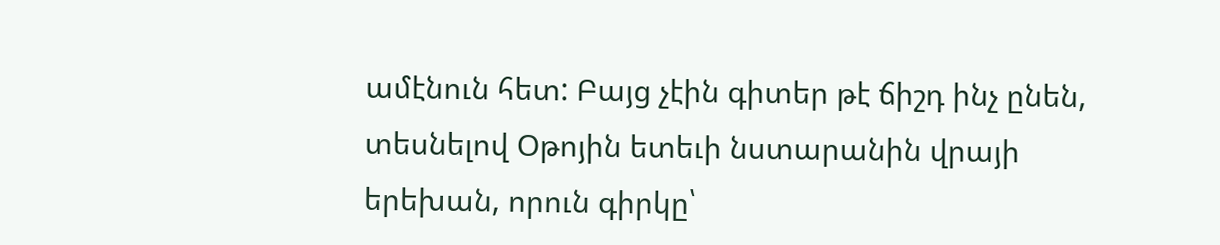ամէնուն հետ: Բայց չէին գիտեր թէ ճիշդ ինչ ընեն, տեսնելով Օթոյին ետեւի նստարանին վրայի երեխան, որուն գիրկը՝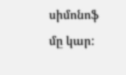սիմոնոֆ մը կար: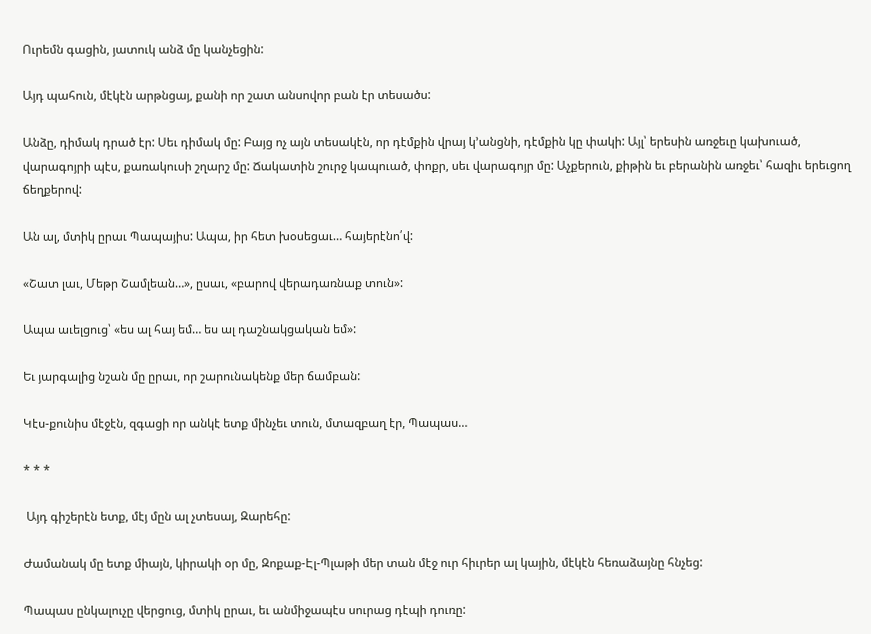Ուրեմն գացին, յատուկ անձ մը կանչեցին:

Այդ պահուն, մէկէն արթնցայ, քանի որ շատ անսովոր բան էր տեսածս:

Անձը, դիմակ դրած էր: Սեւ դիմակ մը: Բայց ոչ այն տեսակէն, որ դէմքին վրայ կ’անցնի, դէմքին կը փակի: Այլ՝ երեսին առջեւը կախուած, վարագոյրի պէս, քառակուսի շղարշ մը: Ճակատին շուրջ կապուած, փոքր, սեւ վարագոյր մը: Աչքերուն, քիթին եւ բերանին առջեւ՝ հազիւ երեւցող ճեղքերով:

Ան ալ, մտիկ ըրաւ Պապայիս: Ապա, իր հետ խօսեցաւ… հայերէնո՛վ:

«Շատ լաւ, Մեթր Շամլեան…», ըսաւ, «բարով վերադառնաք տուն»:

Ապա աւելցուց՝ «ես ալ հայ եմ… ես ալ դաշնակցական եմ»:

Եւ յարգալից նշան մը ըրաւ, որ շարունակենք մեր ճամբան:

Կէս-քունիս մէջէն, զգացի որ անկէ ետք մինչեւ տուն, մտազբաղ էր, Պապաս…

* * *

 Այդ գիշերէն ետք, մէյ մըն ալ չտեսայ, Զարեհը:

Ժամանակ մը ետք միայն, կիրակի օր մը, Զոքաք-Էլ-Պլաթի մեր տան մէջ ուր հիւրեր ալ կային, մէկէն հեռաձայնը հնչեց:

Պապաս ընկալուչը վերցուց, մտիկ ըրաւ, եւ անմիջապէս սուրաց դէպի դուռը: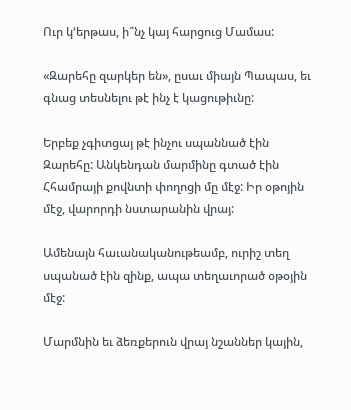Ուր կ’երթաս, ի՞նչ կայ հարցուց Մամաս:

«Զարեհը զարկեր են», ըսաւ միայն Պապաս, եւ գնաց տեսնելու թէ ինչ է կացութիւնը:

Երբեք չգիտցայ թէ ինչու սպաննած էին Զարեհը: Անկենդան մարմինը գտած էին Հհամրայի քովնտի փողոցի մը մէջ: Իր օթոյին մէջ, վարորդի նստարանին վրայ:

Ամենայն հաւանականութեամբ, ուրիշ տեղ սպանած էին զինք, ապա տեղաւորած օթօյին մէջ:

Մարմնին եւ ձեռքերուն վրայ նշաններ կային,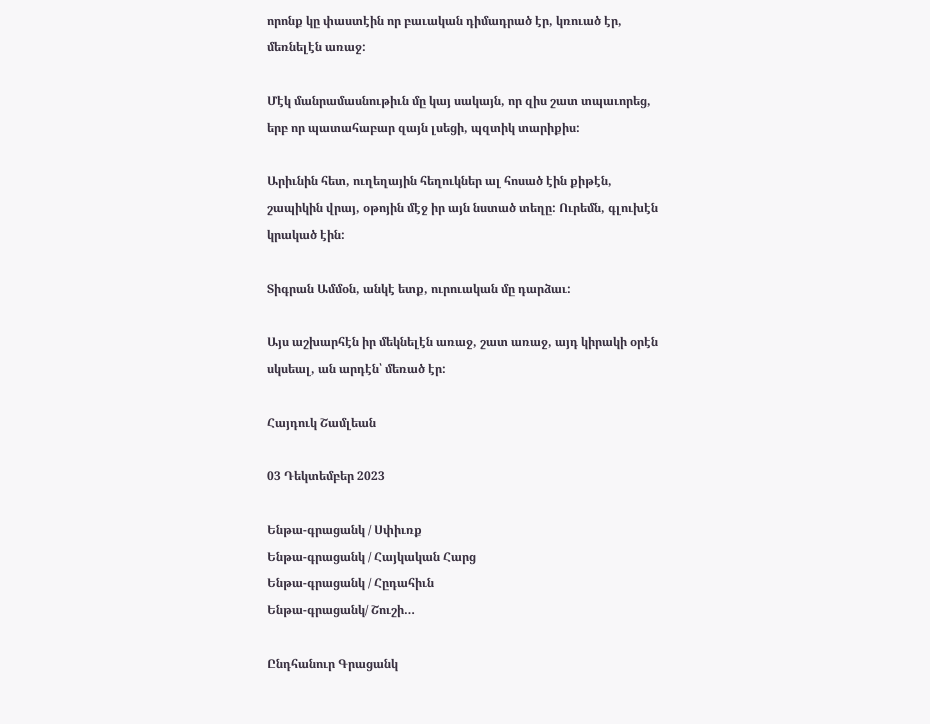որոնք կը փաստէին որ բաւական դիմադրած էր, կռուած էր, մեռնելէն առաջ:

Մէկ մանրամասնութիւն մը կայ սակայն, որ զիս շատ տպաւորեց, երբ որ պատահաբար զայն լսեցի, պզտիկ տարիքիս:

Արիւնին հետ, ուղեղային հեղուկներ ալ հոսած էին քիթէն, շապիկին վրայ, օթոյին մէջ իր այն նստած տեղը: Ուրեմն, գլուխէն կրակած էին:

Տիգրան Ամմօն, անկէ ետք, ուրուական մը դարձաւ:

Այս աշխարհէն իր մեկնելէն առաջ, շատ առաջ, այդ կիրակի օրէն սկսեալ, ան արդէն՝ մեռած էր:

Հայդուկ Շամլեան

03 Դեկտեմբեր 2023

Ենթա-գրացանկ / Սփիւռք
Ենթա-գրացանկ / Հայկական Հարց
Ենթա-գրացանկ / Հըդահիւն
Ենթա-գրացանկ/ Շուշի…

Ընդհանուր Գրացանկ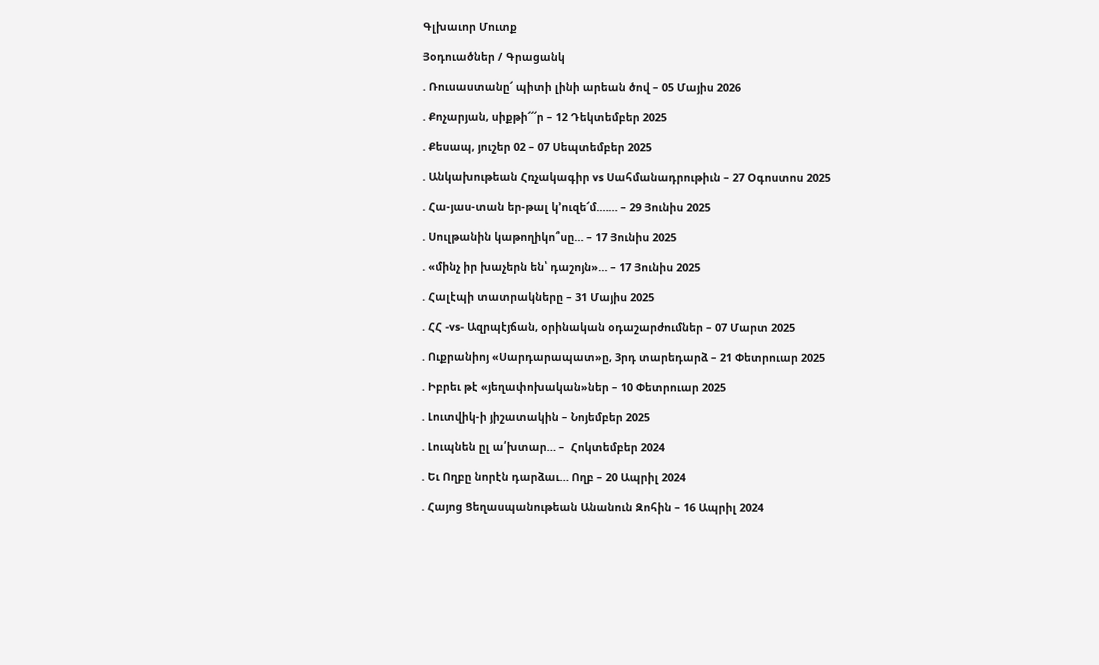Գլխաւոր Մուտք

Յօդուածներ / Գրացանկ

. Ռուսաստանը՜ պիտի լինի արեան ծով – 05 Մայիս 2026

. Քոչարյան, սիքթի՜՜՜ր – 12 Դեկտեմբեր 2025

. Քեսապ, յուշեր 02 – 07 Սեպտեմբեր 2025

. Անկախութեան Հռչակագիր vs Սահմանադրութիւն – 27 Օգոստոս 2025

. Հա-յաս-տան եր-թալ կ’ուզե՜մ.…… – 29 Յունիս 2025

. Սուլթանին կաթողիկո՞սը… – 17 Յունիս 2025

. «մինչ իր խաչերն են՝ դաշոյն»… – 17 Յունիս 2025

. Հալէպի տատրակները – 31 Մայիս 2025

. ՀՀ -vs- Ազրպէյճան, օրինական օդաշարժումներ – 07 Մարտ 2025

. Ուքրանիոյ «Սարդարապատ»ը, 3րդ տարեդարձ – 21 Փետրուար 2025

. Իբրեւ թէ «յեղափոխական»ներ – 10 Փետրուար 2025

. Լուտվիկ-ի յիշատակին – Նոյեմբեր 2025

. Լուպնեն ըլ ա՛խտար… –  Հոկտեմբեր 2024

. Եւ Ողբը նորէն դարձաւ… Ողբ – 20 Ապրիլ 2024

. Հայոց Ցեղասպանութեան Անանուն Զոհին – 16 Ապրիլ 2024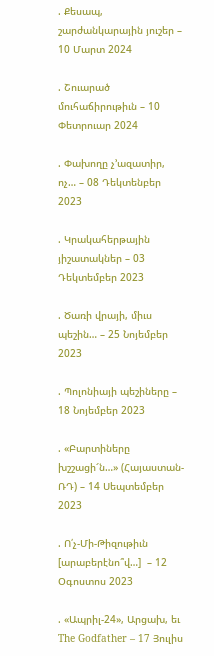. Քեսապ, շարժանկարային յուշեր – 10 Մարտ 2024

. Շուարած մուհաճիրութիւն – 10 Փետրուար 2024

. Փախողը չ’ազատիր, ոչ… – 08 Դեկտենբեր 2023

. Կրակահերթային յիշատակներ – 03 Դեկտեմբեր 2023

. Ծառի վրայի, միւս պեշին… – 25 Նոյեմբեր 2023

. Պոլոնիայի պեշիները – 18 Նոյեմբեր 2023

. «Բարտիները խշշացի՜ն…» (Հայաստան-ՌԴ) – 14 Սեպտեմբեր 2023

. Ո՛չ-Մի-Թիզութիւն [արաբերէնո՞վ…]  – 12 Օգոստոս 2023

. «Ապրիլ-24», Արցախ, եւ The Godfather – 17 Յուլիս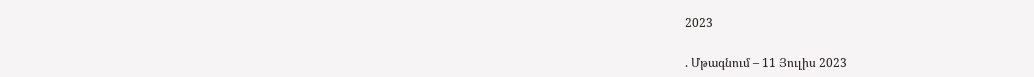2023

. Մթագնում – 11 Յուլիս 2023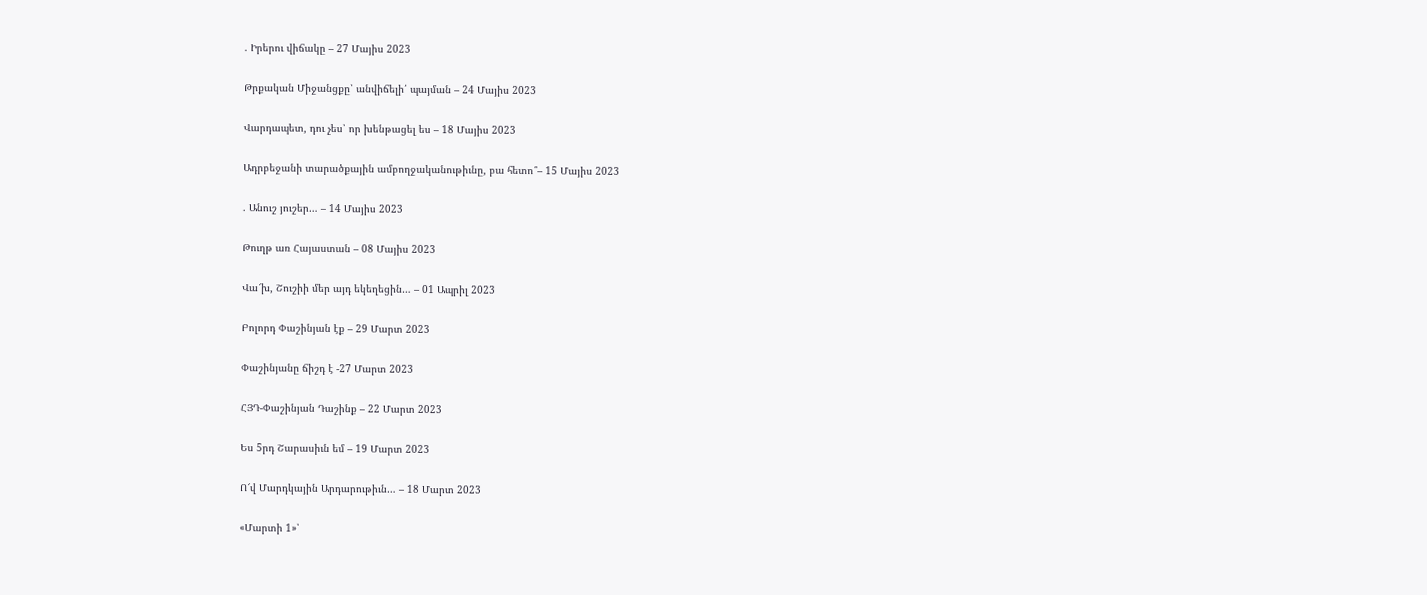. Իրերու վիճակը – 27 Մայիս 2023

Թրքական Միջանցքը՝ անվիճելի՛ պայման – 24 Մայիս 2023

Վարդապետ, դու չես՝ որ խենթացել ես – 18 Մայիս 2023

Ադրբեջանի տարածքային ամբողջականութիւնը, բա հետո՞– 15 Մայիս 2023

. Անուշ յուշեր… – 14 Մայիս 2023

Թուղթ առ Հայաստան – 08 Մայիս 2023

Վա՜խ, Շուշիի մեր այդ եկեղեցին… – 01 Ապրիլ 2023

Բոլորդ Փաշինյան էք – 29 Մարտ 2023

Փաշինյանը ճիշդ է -27 Մարտ 2023

ՀՅԴ-Փաշինյան Դաշինք – 22 Մարտ 2023

Ես 5րդ Շարասիւն եմ – 19 Մարտ 2023

Ո՜վ Մարդկային Արդարութիւն… – 18 Մարտ 2023

«Մարտի 1»՝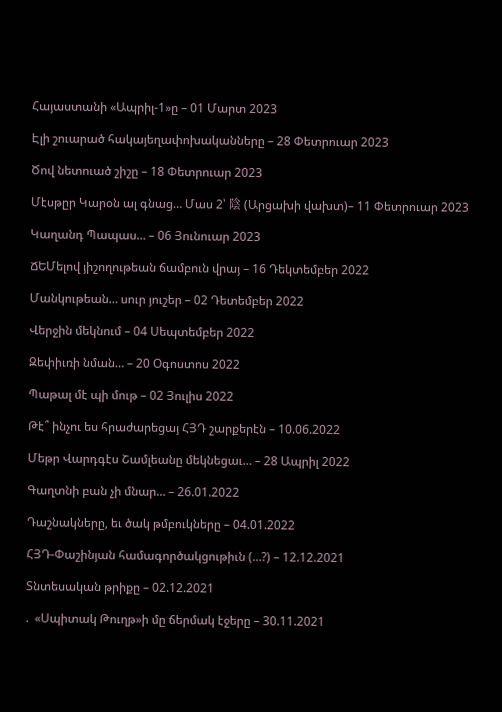Հայաստանի «Ապրիլ-1»ը – 01 Մարտ 2023

Էլի շուարած հակայեղափոխականները – 28 Փետրուար 2023

Ծով նետուած շիշը – 18 Փետրուար 2023

Մէսթըր Կարօն ալ գնաց… Մաս 2՝ 陰 (Արցախի վախտ)– 11 Փետրուար 2023

Կաղանդ Պապաս… – 06 Յունուար 2023

ՃԵՄելով յիշողութեան ճամբուն վրայ – 16 Դեկտեմբեր 2022

Մանկութեան… սուր յուշեր – 02 Դետեմբեր 2022

Վերջին մեկնում – 04 Սեպտեմբեր 2022

Զեփիւռի նման… – 20 Օգոստոս 2022

Պաթալ մէ պի մութ – 02 Յուլիս 2022

Թէ՞ ինչու ես հրաժարեցայ ՀՅԴ շարքերէն – 10.06.2022

Մեթր Վարդգէս Շամլեանը մեկնեցաւ… – 28 Ապրիլ 2022

Գաղտնի բան չի մնար… – 26.01.2022

Դաշնակները, եւ ծակ թմբուկները – 04.01.2022

ՀՅԴ-Փաշինյան համագործակցութիւն (…?) – 12.12.2021

Տնտեսական թրիքը – 02.12.2021

.  «Սպիտակ Թուղթ»ի մը ճերմակ էջերը – 30.11.2021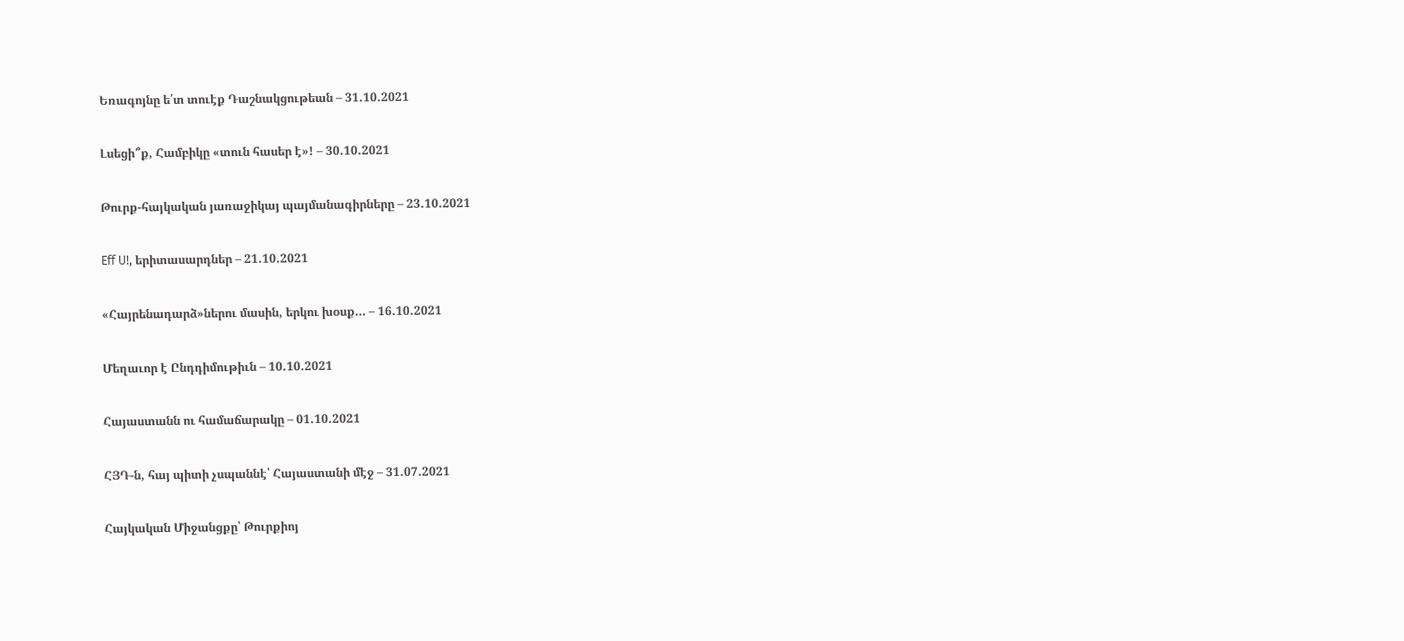Եռագոյնը ե՛տ տուէք Դաշնակցութեան – 31.10.2021

Լսեցի՞ք, Համբիկը «տուն հասեր է»! – 30.10.2021

Թուրք-հայկական յառաջիկայ պայմանագիրները – 23.10.2021

Eff U!, երիտասարդներ – 21.10.2021

«Հայրենադարձ»ներու մասին, երկու խօսք… – 16.10.2021

Մեղաւոր է Ընդդիմութիւն – 10.10.2021

Հայաստանն ու համաճարակը – 01.10.2021

ՀՅԴ-ն, հայ պիտի չսպաննէ՝ Հայաստանի մէջ – 31.07.2021

Հայկական Միջանցքը՝ Թուրքիոյ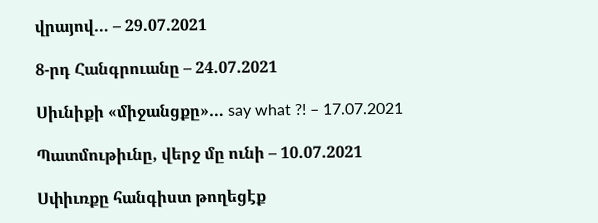վրայով… – 29.07.2021

8-րդ Հանգրուանը – 24.07.2021

Սիւնիքի «միջանցքը»… say what ?! – 17.07.2021

Պատմութիւնը, վերջ մը ունի – 10.07.2021

Սփիւռքը հանգիստ թողեցէք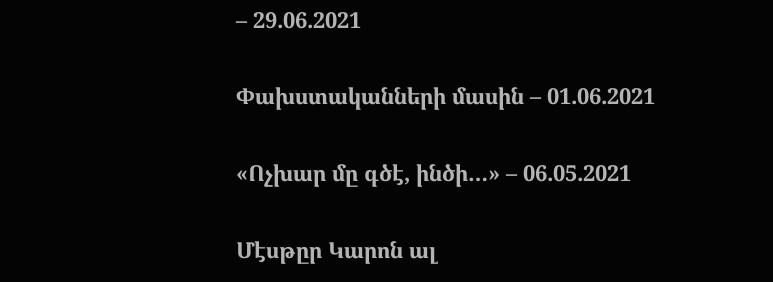– 29.06.2021

Փախստականների մասին – 01.06.2021

«Ոչխար մը գծէ, ինծի…» – 06.05.2021

Մէսթըր Կարոն ալ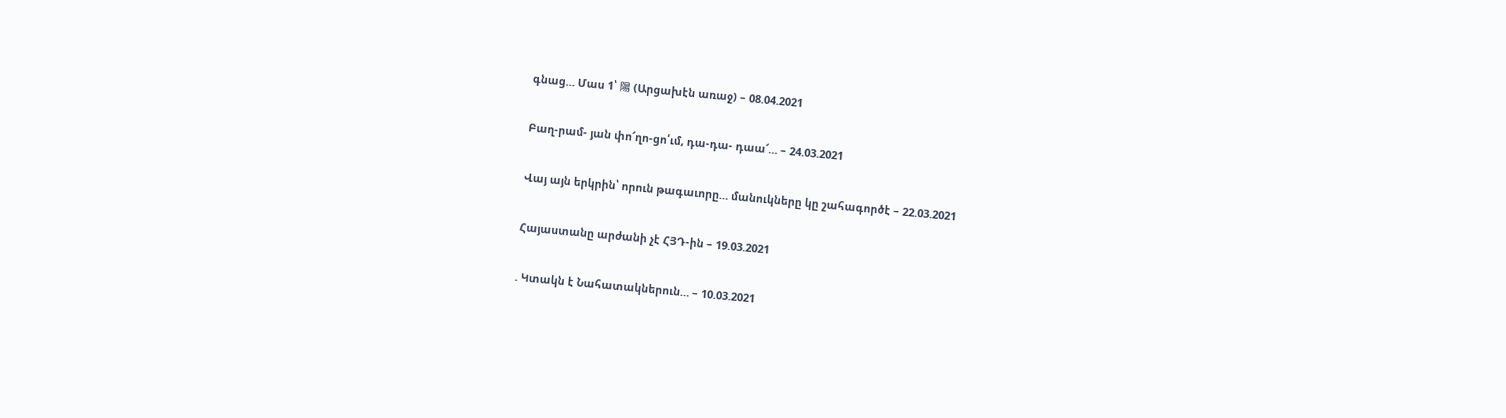գնաց… Մաս 1՝ 陽 (Արցախէն առաջ) – 08.04.2021

Բաղ-րամ- յան փո՜ղո-ցո՛ւմ, դա-դա- դաա՜… – 24.03.2021

Վայ այն երկրին՝ որուն թագաւորը… մանուկները կը շահագործէ – 22.03.2021

Հայաստանը արժանի չէ ՀՅԴ-ին – 19.03.2021

. Կտակն է Նահատակներուն… – 10.03.2021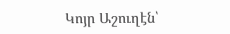Կոյր Աշուղէն՝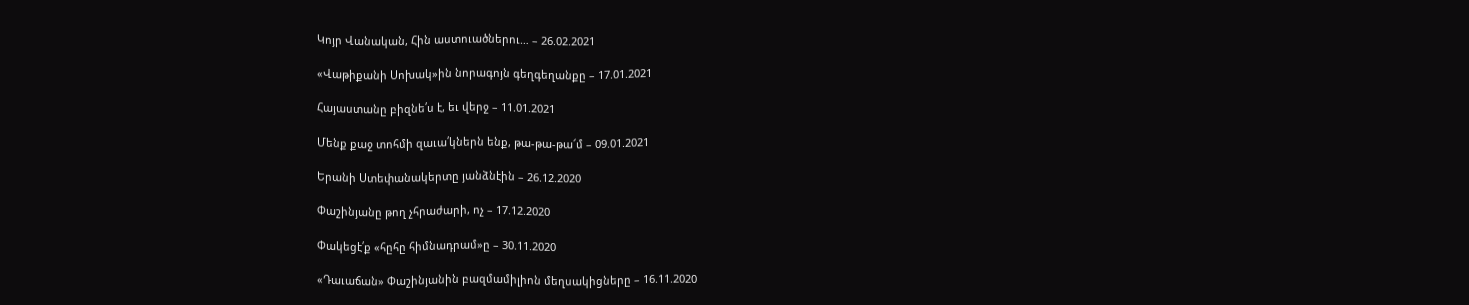Կոյր Վանական, Հին աստուածներու… – 26.02.2021

«Վաթիքանի Սոխակ»ին նորագոյն գեղգեղանքը – 17.01.2021

Հայաստանը բիզնե՛ս է, եւ վերջ – 11.01.2021

Մենք քաջ տոհմի զաւա՛կներն ենք, թա-թա-թա՜մ – 09.01.2021

Երանի Ստեփանակերտը յանձնէին – 26.12.2020

Փաշինյանը թող չհրաժարի, ոչ – 17.12.2020

Փակեցէ՛ք «հըհը հիմնադրամ»ը – 30.11.2020

«Դաւաճան» Փաշինյանին բազմամիլիոն մեղսակիցները – 16.11.2020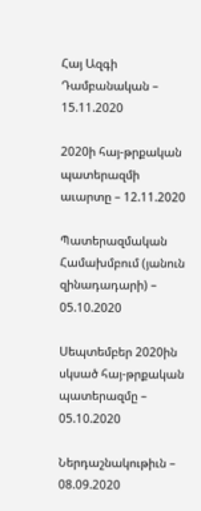Հայ Ազգի Դամբանական – 15.11.2020

2020ի հայ-թրքական պատերազմի աւարտը – 12.11.2020

Պատերազմական Համախմբում (յանուն զինադադարի) – 05.10.2020

Սեպտեմբեր 2020ին սկսած հայ-թրքական պատերազմը – 05.10.2020

Ներդաշնակութիւն – 08.09.2020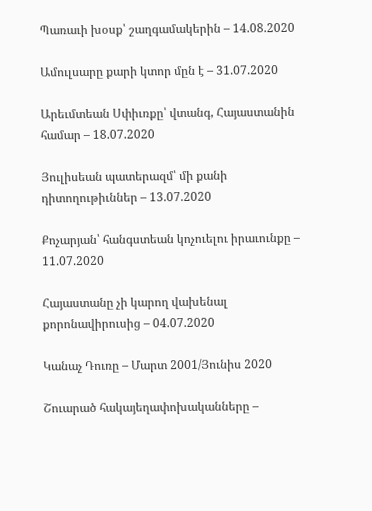Պառաւի խօսք՝ շաղգամակերին – 14.08.2020

Ամուլսարը քարի կտոր մըն է – 31.07.2020

Արեւմտեան Սփիւռքը՝ վտանգ, Հայաստանին համար – 18.07.2020

Յուլիսեան պատերազմ՝ մի քանի դիտողութիւններ – 13.07.2020

Քոչարյան՝ հանգստեան կոչուելու իրաւունքը – 11.07.2020

Հայաստանը չի կարող վախենալ քորոնավիրուսից – 04.07.2020

Կանաչ Դուռը – Մարտ 2001/Յունիս 2020

Շուարած հակայեղափոխականները –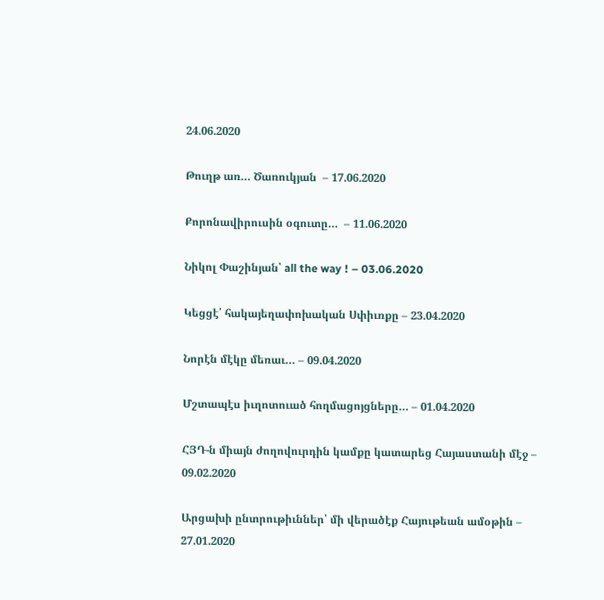24.06.2020

Թուղթ առ… Ծառուկյան  – 17.06.2020

Քորոնավիրուսին օգուտը…  – 11.06.2020

Նիկոլ Փաշինյան՝ all the way ! – 03.06.2020

Կեցցէ՛ հակայեղափոխական Սփիւռքը – 23.04.2020

Նորէն մէկը մեռաւ… – 09.04.2020

Մշտապէս իւղոտուած հողմացոյցները… – 01.04.2020

ՀՅԴ-ն միայն ժողովուրդին կամքը կատարեց Հայաստանի մէջ – 09.02.2020

Արցախի ընտրութիւններ՝ մի վերածէք Հայութեան ամօթին – 27.01.2020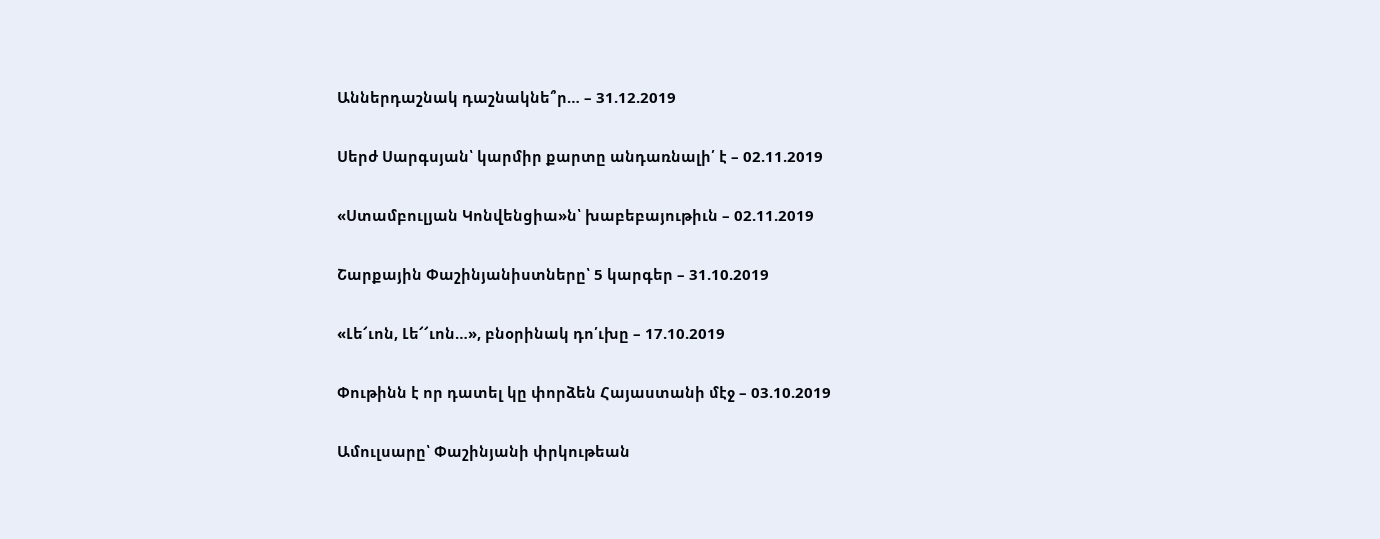Աններդաշնակ դաշնակնե՞ր… – 31.12.2019

Սերժ Սարգսյան՝ կարմիր քարտը անդառնալի՛ է – 02.11.2019

«Ստամբուլյան Կոնվենցիա»ն՝ խաբեբայութիւն – 02.11.2019

Շարքային Փաշինյանիստները՝ 5 կարգեր – 31.10.2019

«Լե՜ւոն, Լե՜՜ւոն…», բնօրինակ դո՛ւխը – 17.10.2019

Փութինն է որ դատել կը փորձեն Հայաստանի մէջ – 03.10.2019

Ամուլսարը՝ Փաշինյանի փրկութեան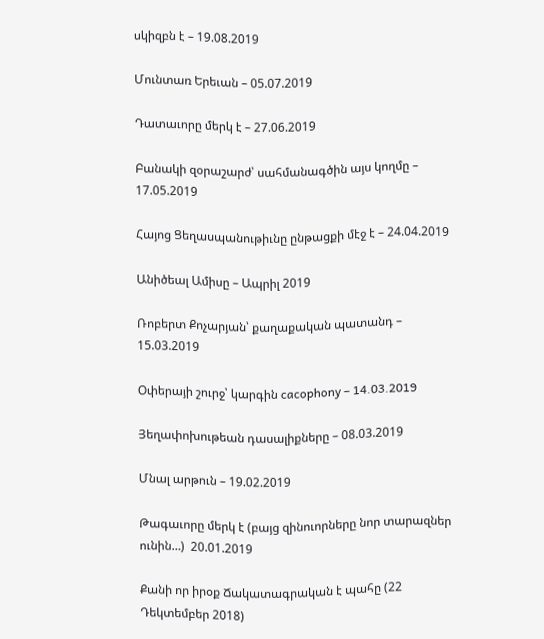սկիզբն է – 19.08.2019

Մունտառ Երեւան – 05.07.2019

Դատաւորը մերկ է – 27.06.2019

Բանակի զօրաշարժ՝ սահմանագծին այս կողմը – 17.05.2019

Հայոց Ցեղասպանութիւնը ընթացքի մէջ է – 24.04.2019

Անիծեալ Ամիսը – Ապրիլ 2019

Ռոբերտ Քոչարյան՝ քաղաքական պատանդ – 15.03.2019

Օփերայի շուրջ՝ կարգին cacophony – 14.03.2019

Յեղափոխութեան դասալիքները – 08.03.2019

Մնալ արթուն – 19.02.2019

Թագաւորը մերկ է (բայց զինուորները նոր տարազներ ունին…)  20.01.2019

Քանի որ իրօք Ճակատագրական է պահը (22 Դեկտեմբեր 2018)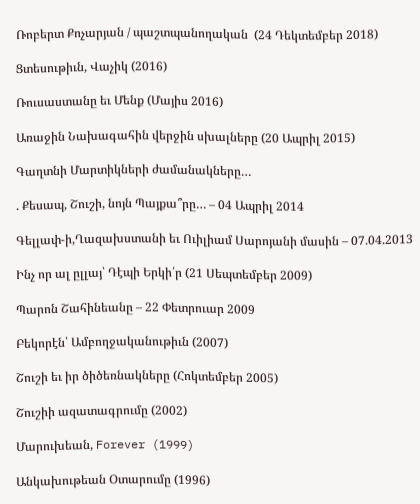Ռոբերտ Քոչարյան / պաշտպանողական  (24 Դեկտեմբեր 2018)

Ցտեսութիւն, Վաչիկ (2016)

Ռուսաստանը եւ Մենք (Մայիս 2016)

Առաջին Նախագահին վերջին սխալները (20 Ապրիլ 2015)

Գաղտնի Մարտիկների ժամանակները…

. Քեսապ, Շուշի, նոյն Պայքա՞րը… – 04 Ապրիլ 2014

Գելլափ-ի,Ղազախստանի եւ Ուիլիամ Սարոյանի մասին – 07.04.2013

Ինչ որ ալ ըլլայ՝ Դէպի Երկի՛ր (21 Սեպտեմբեր 2009)

Պարոն Շահինեանը – 22 Փետրուար 2009

Բեկորէն՝ Ամբողջականութիւն (2007)

Շուշի եւ իր ծիծեռնակները (Հոկտեմբեր 2005)

Շուշիի ազատագրումը (2002)

Մարուխեան, Forever (1999)

Անկախութեան Օտարումը (1996)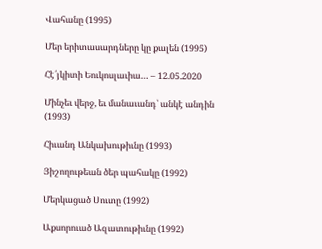Վահանը (1995)

Մեր երիտասարդները կը քալեն (1995)

Հէ՛յկիտի Եուկոսլաւիա… – 12.05.2020

Մինչեւ վերջ, եւ մանաւանդ՝ անկէ անդին (1993)

Հիւանդ Անկախութիւնը (1993)

Յիշողութեան ծեր պահակը (1992)

Մերկացած Սուտը (1992)

Աքսորուած Ազատութիւնը (1992)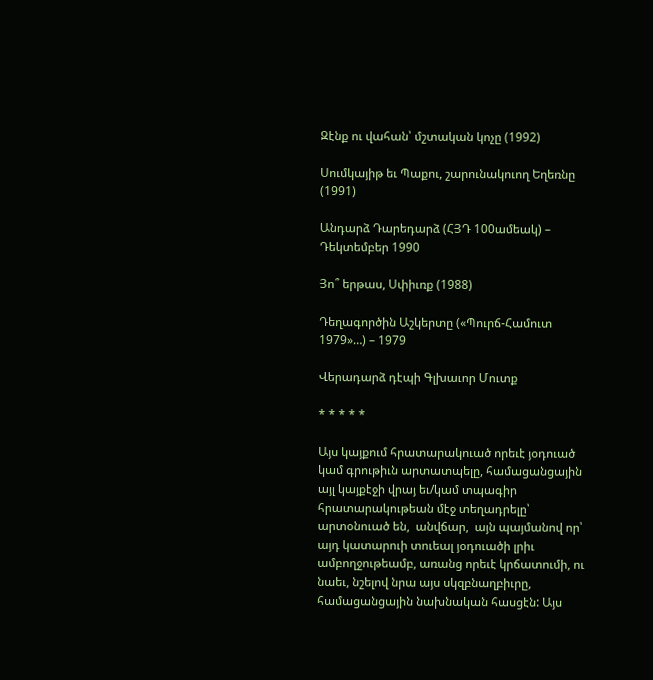Զէնք ու վահան՝ մշտական կոչը (1992)

Սումկայիթ եւ Պաքու, շարունակուող Եղեռնը  (1991)

Անդարձ Դարեդարձ (ՀՅԴ 100ամեակ) – Դեկտեմբեր 1990

Յո՞ երթաս, Սփիւռք (1988)

Դեղագործին Աշկերտը («Պուրճ-Համուտ 1979»…) – 1979

Վերադարձ դէպի Գլխաւոր Մուտք

* * * * *

Այս կայքում հրատարակուած որեւէ յօդուած կամ գրութիւն արտատպելը, համացանցային այլ կայքէջի վրայ եւ/կամ տպագիր հրատարակութեան մէջ տեղադրելը՝  արտօնուած են,  անվճար,  այն պայմանով որ՝ այդ կատարուի տուեալ յօդուածի լրիւ ամբողջութեամբ, առանց որեւէ կրճատումի, ու նաեւ, նշելով նրա այս սկզբնաղբիւրը, համացանցային նախնական հասցէն: Այս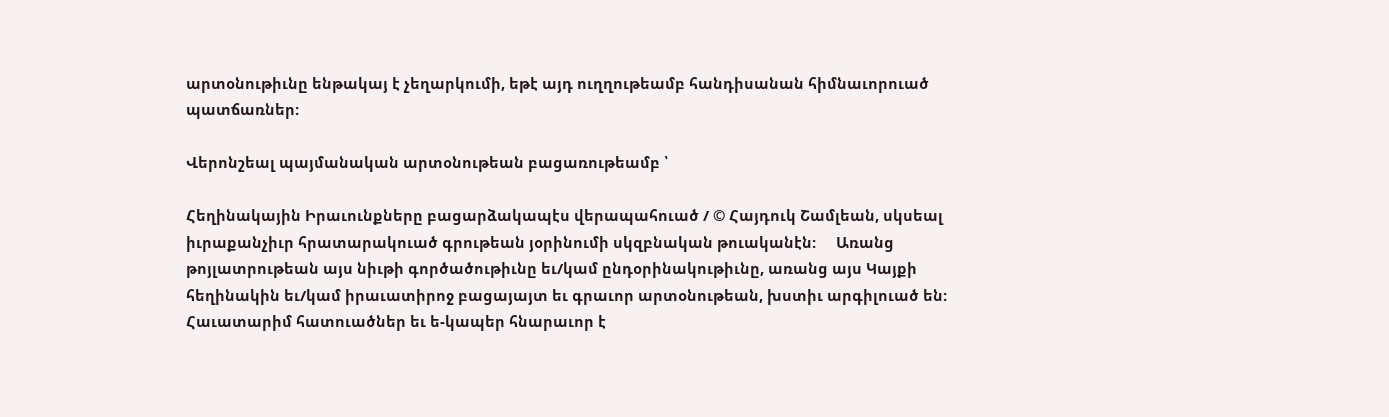արտօնութիւնը ենթակայ է չեղարկումի, եթէ այդ ուղղութեամբ հանդիսանան հիմնաւորուած պատճառներ:

Վերոնշեալ պայմանական արտօնութեան բացառութեամբ ՝

Հեղինակային Իրաւունքները բացարձակապէս վերապահուած / © Հայդուկ Շամլեան, սկսեալ իւրաքանչիւր հրատարակուած գրութեան յօրինումի սկզբնական թուականէն:     Առանց թոյլատրութեան այս նիւթի գործածութիւնը եւ/կամ ընդօրինակութիւնը, առանց այս Կայքի  հեղինակին եւ/կամ իրաւատիրոջ բացայայտ եւ գրաւոր արտօնութեան, խստիւ արգիլուած են:     Հաւատարիմ հատուածներ եւ ե-կապեր հնարաւոր է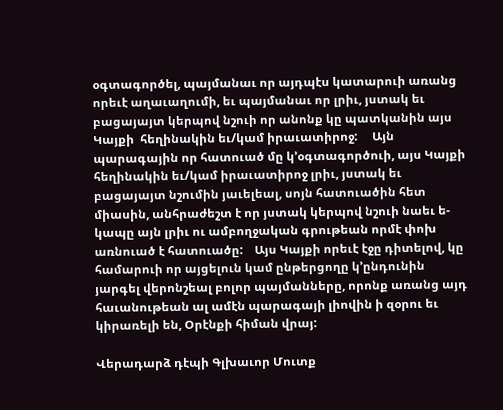օգտագործել, պայմանաւ որ այդպէս կատարուի առանց որեւէ աղաւաղումի, եւ պայմանաւ որ լրիւ, յստակ եւ բացայայտ կերպով նշուի որ անոնք կը պատկանին այս Կայքի  հեղինակին եւ/կամ իրաւատիրոջ:     Այն պարագային որ հատուած մը կ’օգտագործուի, այս Կայքի  հեղինակին եւ/կամ իրաւատիրոջ լրիւ, յստակ եւ բացայայտ նշումին յաւելեալ, սոյն հատուածին հետ միասին, անհրաժեշտ է որ յստակ կերպով նշուի նաեւ ե-կապը այն լրիւ ու ամբողջական գրութեան որմէ փոխ առնուած է հատուածը:    Այս Կայքի որեւէ էջը դիտելով, կը համարուի որ այցելուն կամ ընթերցողը կ’ընդունին յարգել վերոնշեալ բոլոր պայմանները, որոնք առանց այդ հաւանութեան ալ ամէն պարագայի լիովին ի զօրու եւ կիրառելի են, Օրէնքի հիման վրայ:

Վերադարձ դէպի Գլխաւոր Մուտք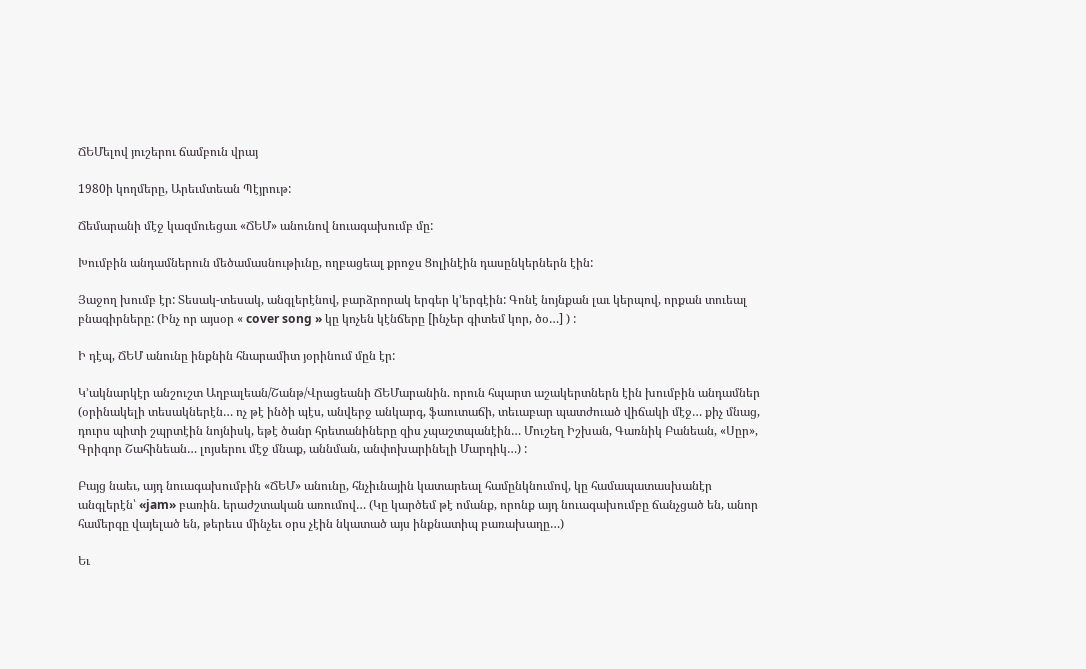ՃԵՄելով յուշերու ճամբուն վրայ

1980ի կողմերը, Արեւմտեան Պէյրութ:

Ճեմարանի մէջ կազմուեցաւ «ՃԵՄ» անունով նուագախումբ մը:

Խումբին անդամներուն մեծամասնութիւնը, ողբացեալ քրոջս Ցոլինէին դասընկերներն էին:

Յաջող խումբ էր: Տեսակ-տեսակ, անգլերէնով, բարձրորակ երգեր կ’երգէին: Գոնէ նոյնքան լաւ կերպով, որքան տուեալ բնագիրները: (Ինչ որ այսօր « cover song » կը կոչեն կէնճերը [ինչեր գիտեմ կոր, ծօ…] ) :

Ի դէպ, ՃԵՄ անունը ինքնին հնարամիտ յօրինում մըն էր:

Կ’ակնարկէր անշուշտ Աղբալեան/Շանթ/Վրացեանի ՃԵՄարանին. որուն հպարտ աշակերտներն էին խումբին անդամներ (օրինակելի տեսակներէն… ոչ թէ ինծի պէս, անվերջ անկարգ, ֆաուտաճի, տեւաբար պատժուած վիճակի մէջ… քիչ մնաց, դուրս պիտի շպրտէին նոյնիսկ, եթէ ծանր հրետանիները զիս չպաշտպանէին… Մուշեղ Իշխան, Գառնիկ Բանեան, «Սըր», Գրիգոր Շահինեան… լոյսերու մէջ մնաք, աննման, անփոխարինելի Մարդիկ…) :

Բայց նաեւ, այդ նուագախումբին «ՃԵՄ» անունը, հնչիւնային կատարեալ համընկնումով, կը համապատասխանէր անգլերէն՝ «jam» բառին. երաժշտական առումով… (Կը կարծեմ թէ ոմանք, որոնք այդ նուագախումբը ճանչցած են, անոր համերգը վայելած են, թերեւս մինչեւ օրս չէին նկատած այս ինքնատիպ բառախաղը…)

Եւ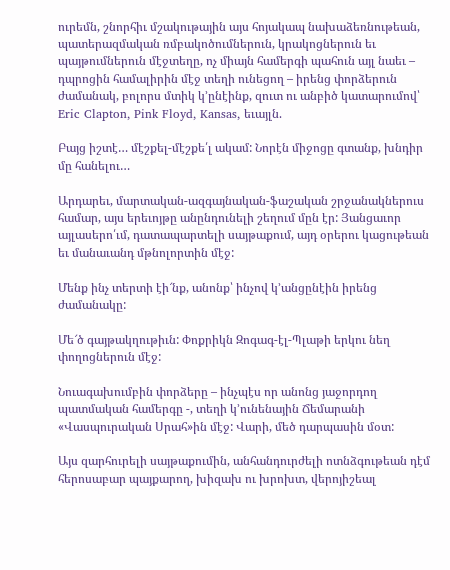ուրեմն, շնորհիւ մշակութային այս հոյակապ նախաձեռնութեան, պատերազմական ռմբակոծումներուն, կրակոցներուն եւ պայթումներուն մէջտեղը, ոչ միայն համերգի պահուն այլ նաեւ – դպրոցին համալիրին մէջ տեղի ունեցող – իրենց փորձերուն ժամանակ, բոլորս մտիկ կ’ընէինք, զուտ ու անբիծ կատարումով՝ Eric Clapton, Pink Floyd, Kansas, եւայլն.

Բայց իշտէ… մէշքել-մէշքե՛լ ակամ: Նորէն միջոցը գտանք, խնդիր մը հանելու…

Արդարեւ, մարտական-ազգայնական-ֆաշական շրջանակներուս համար, այս երեւոյթը անընդունելի շեղում մըն էր: Յանցաւոր այլասերո՛ւմ, դատապարտելի սայթաքում, այդ օրերու կացութեան եւ մանաւանդ մթնոլորտին մէջ:

Մենք ինչ տերտի էի՜նք, անոնք՝ ինչով կ’անցընէին իրենց ժամանակը:

Մե՜ծ գայթակղութիւն: Փոքրիկն Զոգագ-էլ-Պլաթի երկու նեղ փողոցներուն մէջ:

Նուագախումբին փորձերը – ինչպէս որ անոնց յաջորդող պատմական համերգը -, տեղի կ’ունենային Ճեմարանի «Վասպուրական Սրահ»ին մէջ: Վարի, մեծ դարպասին մօտ:

Այս զարհուրելի սայթաքումին, անհանդուրժելի ոտնձգութեան դէմ հերոսաբար պայքարող, խիզախ ու խրոխտ, վերոյիշեալ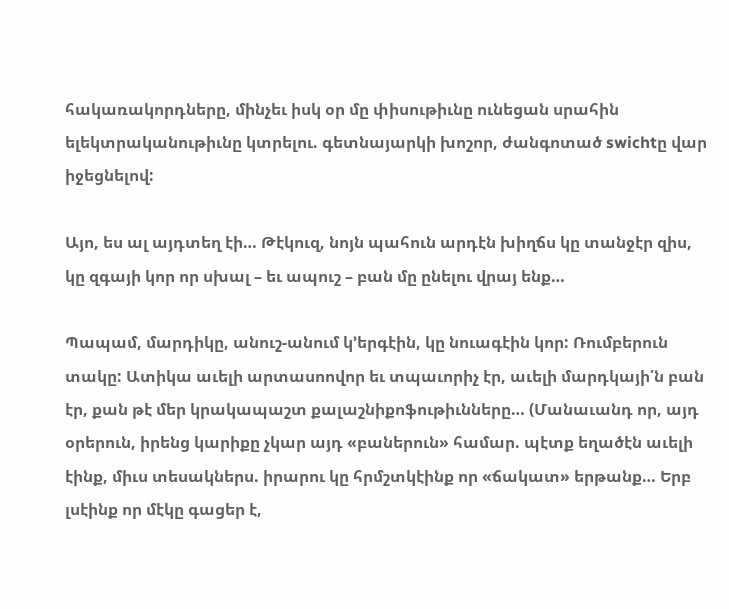հակառակորդները, մինչեւ իսկ օր մը փիսութիւնը ունեցան սրահին ելեկտրականութիւնը կտրելու. գետնայարկի խոշոր, ժանգոտած swichtը վար իջեցնելով:

Այո, ես ալ այդտեղ էի… Թէկուզ, նոյն պահուն արդէն խիղճս կը տանջէր զիս, կը զգայի կոր որ սխալ – եւ ապուշ – բան մը ընելու վրայ ենք…

Պապամ, մարդիկը, անուշ-անում կ’երգէին, կը նուագէին կոր: Ռումբերուն տակը: Ատիկա աւելի արտասոովոր եւ տպաւորիչ էր, աւելի մարդկայի՛ն բան էր, քան թէ մեր կրակապաշտ քալաշնիքոֆութիւնները… (Մանաւանդ որ, այդ օրերուն, իրենց կարիքը չկար այդ «բաներուն» համար. պէտք եղածէն աւելի էինք, միւս տեսակներս. իրարու կը հրմշտկէինք որ «ճակատ» երթանք… Երբ լսէինք որ մէկը գացեր է,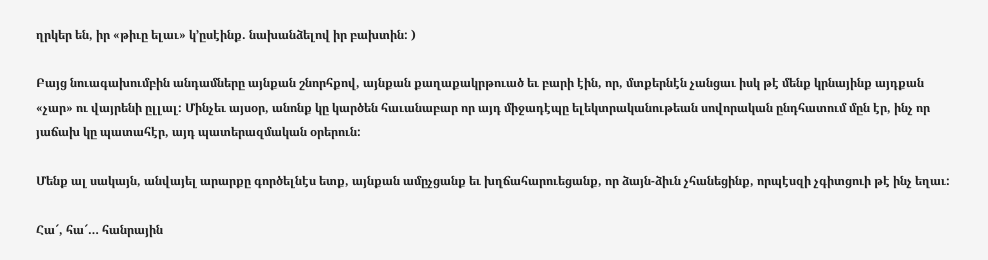ղրկեր են, իր «թիւը ելաւ» կ’ըսէինք. նախանձելով իր բախտին: )

Բայց նուագախումբին անդամները այնքան շնորհքով, այնքան քաղաքակրթուած եւ բարի էին, որ, մտքերնէն չանցաւ իսկ թէ մենք կրնայինք այդքան «չար» ու վայրենի ըլլալ: Մինչեւ այսօր, անոնք կը կարծեն հաւանաբար որ այդ միջադէպը ելեկտրականութեան սովորական ընդհատում մըն էր, ինչ որ յաճախ կը պատահէր, այդ պատերազմական օրերուն:

Մենք ալ սակայն, անվայել արարքը գործելնէս ետք, այնքան ամըչցանք եւ խղճահարուեցանք, որ ձայն-ձիւն չհանեցինք, որպէսզի չգիտցուի թէ ինչ եղաւ:

Հա՜, հա՜… հանրային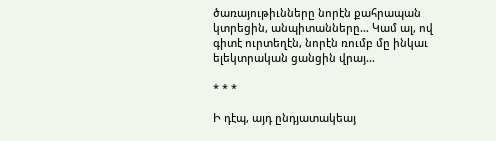ծառայութիւնները նորէն քահրապան կտրեցին, անպիտանները… Կամ ալ, ով գիտէ ուրտեղէն, նորէն ռումբ մը ինկաւ ելեկտրական ցանցին վրայ…

* * *

Ի դէպ, այդ ընդյատակեայ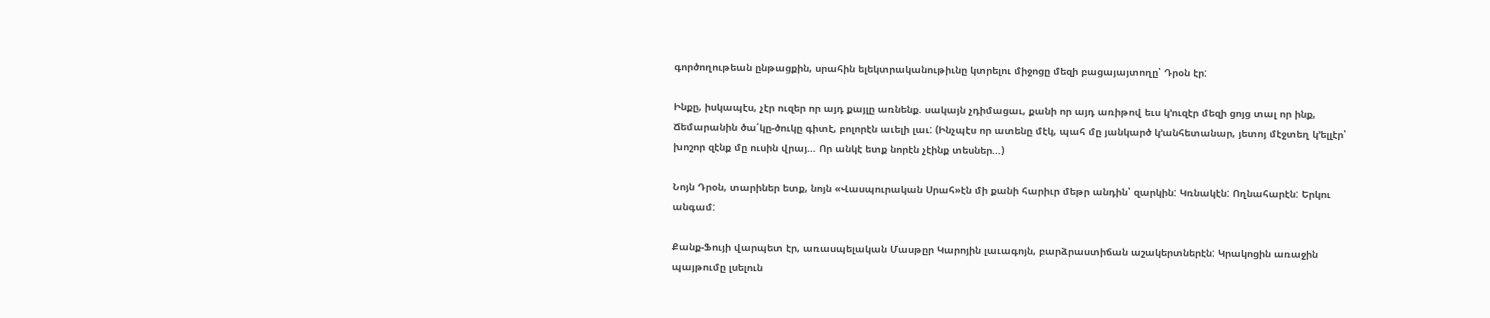գործողութեան ընթացքին, սրահին ելեկտրականութիւնը կտրելու միջոցը մեզի բացայայտողը՝ Դրօն էր:

Ինքը, իսկապէս, չէր ուզեր որ այդ քայլը առնենք. սակայն չդիմացաւ, քանի որ այդ առիթով եւս կ’ուզէր մեզի ցոյց տալ որ ինք, Ճեմարանին ծա՛կը-ծուկը գիտէ, բոլորէն աւելի լաւ: (Ինչպէս որ ատենը մէկ, պահ մը յանկարծ կ’անհետանար, յետոյ մէջտեղ կ’ելլէր՝ խոշոր զէնք մը ուսին վրայ… Որ անկէ ետք նորէն չէինք տեսներ…)

Նոյն Դրօն, տարիներ ետք, նոյն «Վասպուրական Սրահ»էն մի քանի հարիւր մեթր անդին՝ զարկին: Կռնակէն: Ողնահարէն: Երկու անգամ:

Քանք-Ֆույի վարպետ էր, առասպելական Մասթըր Կարոյին լաւագոյն, բարձրաստիճան աշակերտներէն: Կրակոցին առաջին պայթումը լսելուն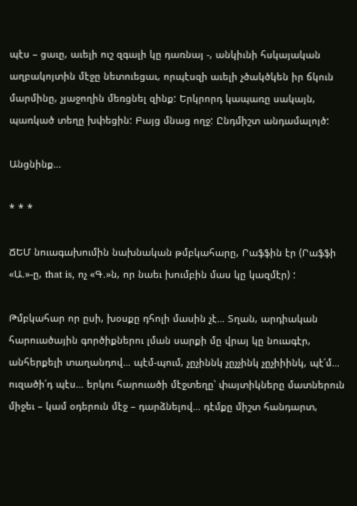պէս – ցաւը, աւելի ուշ զգալի կը դառնայ -, անկիւնի հսկայական աղբակոյտին մէջը նետուեցաւ, որպէսզի աւելի չծակծկեն իր ճկուն մարմինը, չյաջողին մեռցնել զինք: Երկրորդ կապառը սակայն, պառկած տեղը խփեցին: Բայց մնաց ողջ: Ընդմիշտ անդամալոյծ:

Անցնինք…

* * *

ՃԵՄ նուագախումին նախնական թմբկահարը, Րաֆֆին էր (Րաֆֆի «Ա.»-ը, that is, ոչ «Գ.»ն, որ նաեւ խումբին մաս կը կազմէր) :

Թմբկահար որ ըսի, խօսքը դհոլի մասին չէ… Տղան, արդիական հարուածային գործիքներու լման սարքի մը վրայ կը նուագէր, անհերքելի տաղանդով… պէմ-պում, չըչիննկ չըչչինկ չըչիիինկ, պէ՛մ… ուզածի՛դ պէս… երկու հարուածի մէջտեղը՝ փայտիկները մատներուն միջեւ – կամ օդերուն մէջ – դարձնելով… դէմքը միշտ հանդարտ,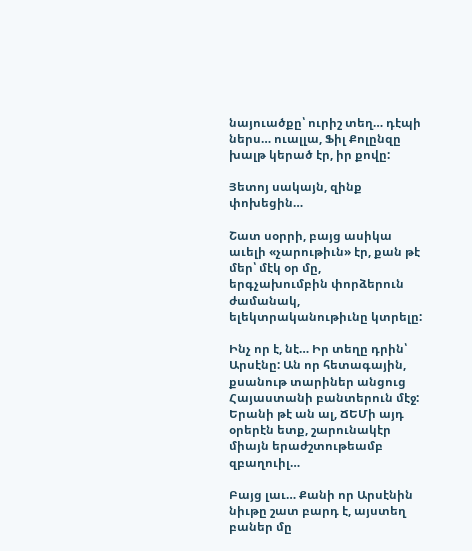նայուածքը՝ ուրիշ տեղ… դէպի ներս… ուալլա, Ֆիլ Քոլընզը խալթ կերած էր, իր քովը:

Յետոյ սակայն, զինք փոխեցին…

Շատ սօրրի, բայց ասիկա աւելի «չարութիւն» էր, քան թէ մեր՝ մէկ օր մը, երգչախումբին փորձերուն ժամանակ, ելեկտրականութիւնը կտրելը:

Ինչ որ է, նէ… Իր տեղը դրին՝ Արսէնը: Ան որ հետագային, քսանութ տարիներ անցուց Հայաստանի բանտերուն մէջ: Երանի թէ ան ալ, ՃԵՄի այդ օրերէն ետք, շարունակէր միայն երաժշտութեամբ զբաղուիլ…

Բայց լաւ… Քանի որ Արսէնին նիւթը շատ բարդ է, այստեղ բաներ մը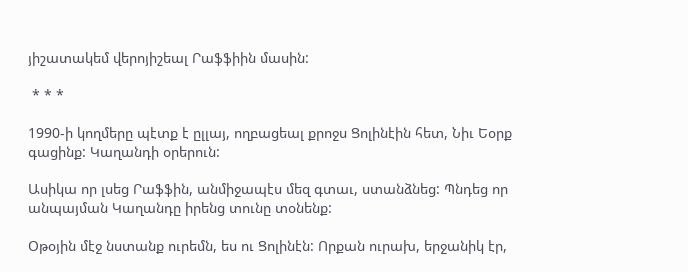յիշատակեմ վերոյիշեալ Րաֆֆիին մասին:

 * * *

1990-ի կողմերը պէտք է ըլլայ, ողբացեալ քրոջս Ցոլինէին հետ, Նիւ Եօրք գացինք: Կաղանդի օրերուն:

Ասիկա որ լսեց Րաֆֆին, անմիջապէս մեզ գտաւ, ստանձնեց: Պնդեց որ անպայման Կաղանդը իրենց տունը տօնենք:

Օթօյին մէջ նստանք ուրեմն, ես ու Ցոլինէն: Որքան ուրախ, երջանիկ էր,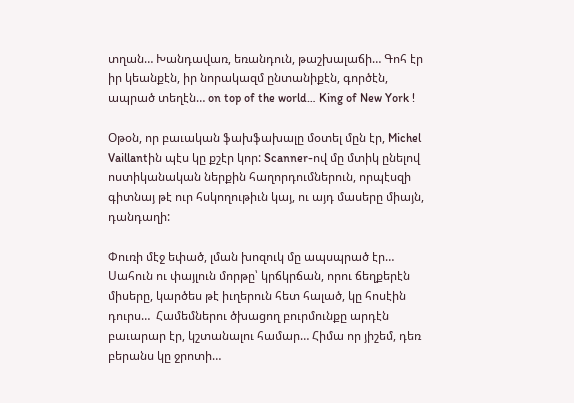տղան… Խանդավառ, եռանդուն, թաշխալաճի… Գոհ էր իր կեանքէն, իր նորակազմ ընտանիքէն, գործէն, ապրած տեղէն… on top of the world… King of New York !

Օթօն, որ բաւական ֆախֆախալը մօտել մըն էր, Michel Vaillantին պէս կը քշէր կոր: Scanner-ով մը մտիկ ընելով ոստիկանական ներքին հաղորդումներուն, որպէսզի գիտնայ թէ ուր հսկողութիւն կայ, ու այդ մասերը միայն, դանդաղի:

Փուռի մէջ եփած, լման խոզուկ մը ապսպրած էր… Սահուն ու փայլուն մորթը՝ կրճկրճան, որու ճեղքերէն միսերը, կարծես թէ իւղերուն հետ հալած, կը հոսէին դուրս…  Համեմներու ծխացող բուրմունքը արդէն բաւարար էր, կշտանալու համար… Հիմա որ յիշեմ, դեռ բերանս կը ջրոտի…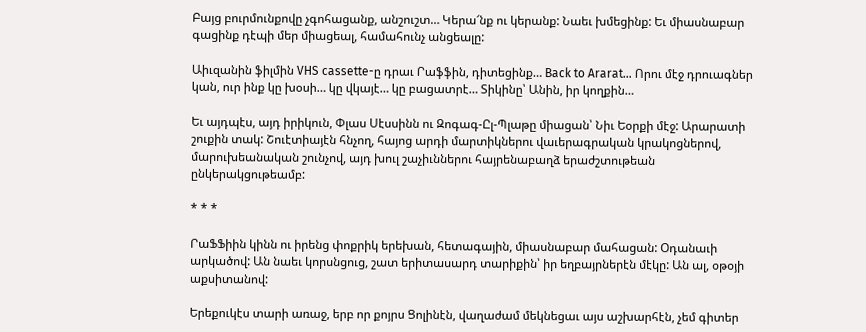Բայց բուրմունքովը չգոհացանք, անշուշտ… Կերա՜նք ու կերանք: Նաեւ խմեցինք: Եւ միասնաբար գացինք դէպի մեր միացեալ, համահունչ անցեալը:

Աիւզանին ֆիլմին VHS cassette-ը դրաւ Րաֆֆին, դիտեցինք… Back to Ararat… Որու մէջ դրուագներ կան, ուր ինք կը խօսի… կը վկայէ… կը բացատրէ… Տիկինը՝ Անին, իր կողքին…

Եւ այդպէս, այդ իրիկուն, Փլաս Սէսսինն ու Զոգագ-Ըլ-Պլաթը միացան՝ Նիւ Եօրքի մէջ: Արարատի շուքին տակ: Շուէտիայէն հնչող, հայոց արդի մարտիկներու վաւերագրական կրակոցներով, մարուխեանական շունչով, այդ խուլ շաչիւններու հայրենաբաղձ երաժշտութեան ընկերակցութեամբ:

* * *

ՐաՖՖիին կինն ու իրենց փոքրիկ երեխան, հետագային, միասնաբար մահացան: Օդանաւի արկածով: Ան նաեւ կորսնցուց, շատ երիտասարդ տարիքին՝ իր եղբայրներէն մէկը: Ան ալ, օթօյի աքսիտանով:

Երեքուկէս տարի առաջ, երբ որ քոյրս Ցոլինէն, վաղաժամ մեկնեցաւ այս աշխարհէն, չեմ գիտեր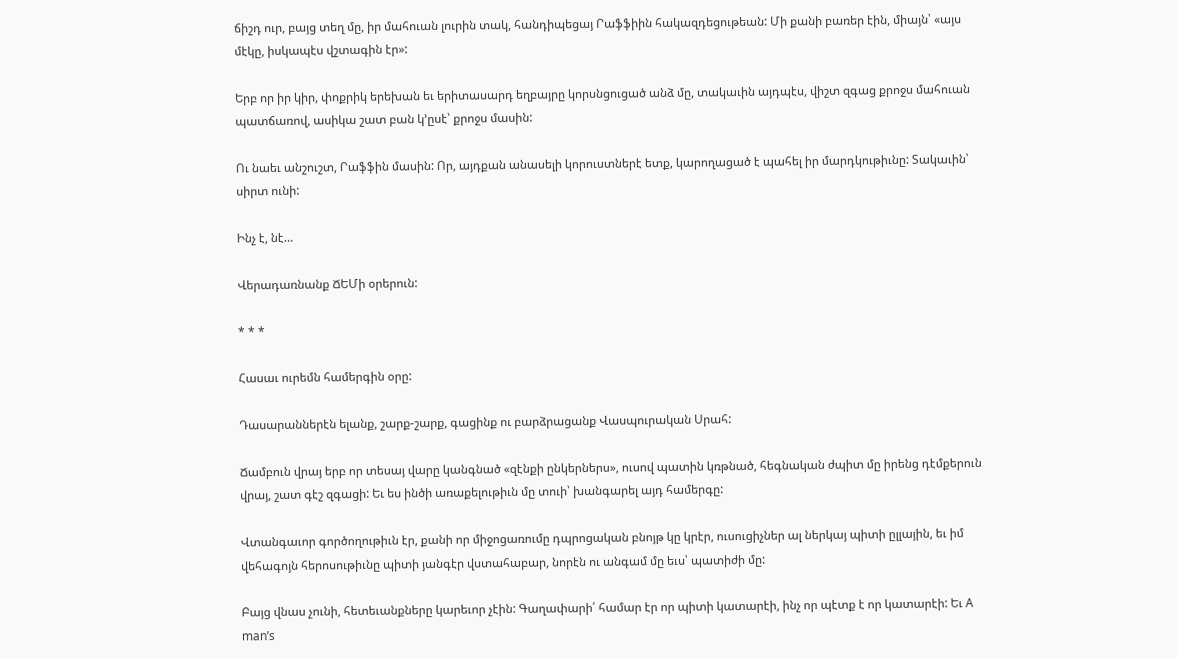ճիշդ ուր, բայց տեղ մը, իր մահուան լուրին տակ, հանդիպեցայ Րաֆֆիին հակազդեցութեան: Մի քանի բառեր էին, միայն՝ «այս մէկը, իսկապէս վշտագին էր»:

Երբ որ իր կիր, փոքրիկ երեխան եւ երիտասարդ եղբայրը կորսնցուցած անձ մը, տակաւին այդպէս, վիշտ զգաց քրոջս մահուան պատճառով, ասիկա շատ բան կ’ըսէ՝ քրոջս մասին:

Ու նաեւ անշուշտ, Րաֆֆին մասին: Որ, այդքան անասելի կորուստներէ ետք, կարողացած է պահել իր մարդկութիւնը: Տակաւին՝ սիրտ ունի:

Ինչ է, նէ…

Վերադառնանք ՃԵՄի օրերուն:

* * *

Հասաւ ուրեմն համերգին օրը:

Դասարաններէն ելանք, շարք-շարք, գացինք ու բարձրացանք Վասպուրական Սրահ:

Ճամբուն վրայ երբ որ տեսայ վարը կանգնած «զէնքի ընկերներս», ուսով պատին կռթնած, հեգնական ժպիտ մը իրենց դէմքերուն վրայ, շատ գէշ զգացի: Եւ ես ինծի առաքելութիւն մը տուի՝ խանգարել այդ համերգը:

Վտանգաւոր գործողութիւն էր, քանի որ միջոցառումը դպրոցական բնոյթ կը կրէր, ուսուցիչներ ալ ներկայ պիտի ըլլային, եւ իմ վեհագոյն հերոսութիւնը պիտի յանգէր վստահաբար, նորէն ու անգամ մը եւս՝ պատիժի մը:

Բայց վնաս չունի, հետեւանքները կարեւոր չէին: Գաղափարի՛ համար էր որ պիտի կատարէի, ինչ որ պէտք է որ կատարէի: Եւ A man’s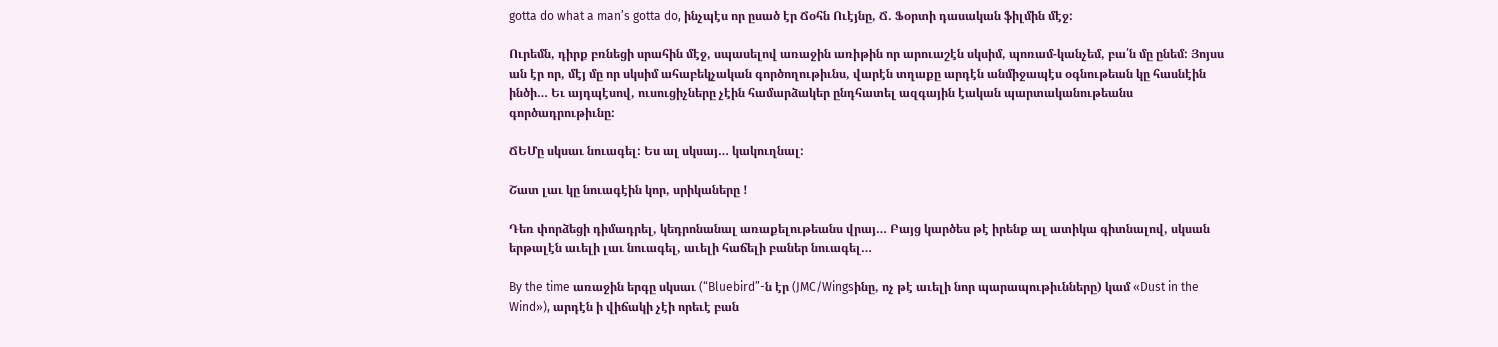gotta do what a man’s gotta do, ինչպէս որ ըսած էր Ճօհն Ուէյնը, Ճ. Ֆօրտի դասական ֆիլմին մէջ:

Ուրեմն, դիրք բռնեցի սրահին մէջ, սպասելով առաջին առիթին որ արուաշէն սկսիմ, պոռամ-կանչեմ, բա՛ն մը ընեմ: Յոյսս ան էր որ, մէյ մը որ սկսիմ ահաբեկչական գործողութիւնս, վարէն տղաքը արդէն անմիջապէս օգնութեան կը հասնէին ինծի… Եւ այդպէսով, ուսուցիչները չէին համարձակեր ընդհատել ազգային էական պարտականութեանս գործադրութիւնը:

ՃԵՄը սկսաւ նուագել: Ես ալ սկսայ… կակուղնալ:

Շատ լաւ կը նուագէին կոր, սրիկաները !

Դեռ փորձեցի դիմադրել, կեդրոնանալ առաքելութեանս վրայ… Բայց կարծես թէ իրենք ալ ատիկա գիտնալով, սկսան երթալէն աւելի լաւ նուագել, աւելի հաճելի բաներ նուագել…

By the time առաջին երգը սկսաւ (“Bluebird”-ն էր (JMC/Wingsինը, ոչ թէ աւելի նոր պարապութիւնները) կամ «Dust in the Wind»), արդէն ի վիճակի չէի որեւէ բան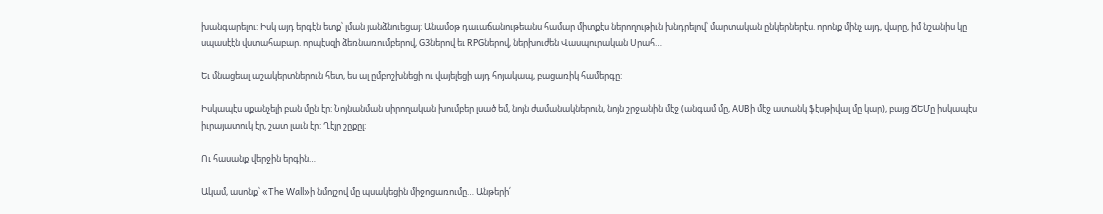խանգարելու: Իսկ այդ երգէն ետք՝ լման յանձնուեցայ: Անամօթ դաւաճանութեանս համար միտքէս ներողութիւն խնդրելով՝ մարտական ընկերներէս. որոնք մինչ այդ, վարը, իմ նշանիս կը սպասէէն վստահաբար. որպէսզի ձեռնառումբերով, G3ներով եւ RPGներով, ներխուժեն Վասպուրական Սրահ…

Եւ մնացեալ աշակերտներուն հետ, ես ալ ըմբոշխնեցի ու վայելեցի այդ հոյակապ, բացառիկ համերգը:

Իսկապէս սքանչելի բան մըն էր: Նոյնանման սիրողական խումբեր լսած եմ, նոյն ժամանակներուն, նոյն շրջանին մէջ (անգամ մը, AUBի մէջ ատանկ ֆէսթիվալ մը կար), բայց ՃԵՄը իսկապէս իւրայատուկ էր, շատ լաւն էր: Ղէյր շըքըլ:

Ու հասանք վերջին երգին…

Ակամ, ասոնք՝ «The Wall»ի նմոյշով մը պսակեցին միջոցառումը… Անթերի՛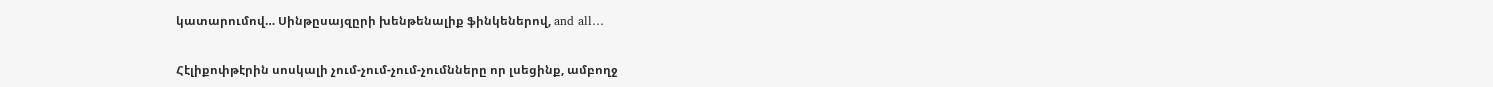կատարումով… Սինթըսայզըրի խենթենալիք ֆինկեներով, and all…

Հէլիքոփթէրին սոսկալի չում-չում-չում-չումնները որ լսեցինք, ամբողջ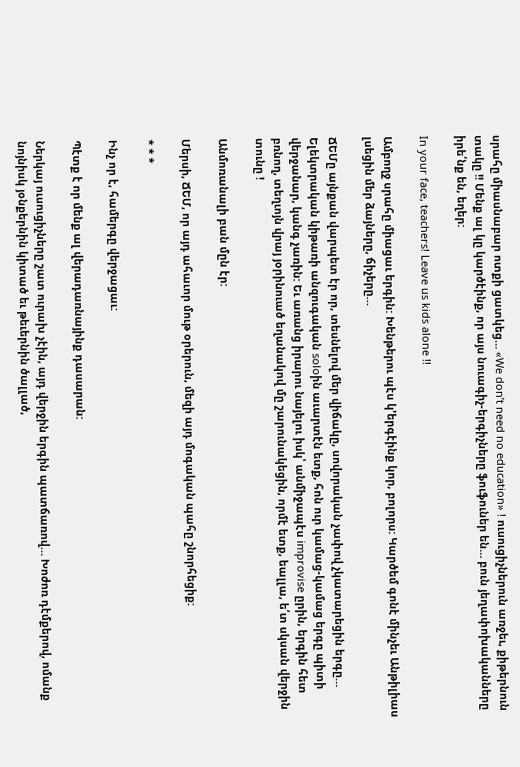սրահը միասնաբար ոտքի ցատկեց… «We don’t need no education» ! ուսուցիչներուն առջեւ, քիթերնուն տակը !! Մենք ալ կը կարծէինք, որ այս նուագիչ-երգիչները ֆուֆուներ են… բուն յեղափոխականները իրե՛նք են, եղեր:

In your face, teachers! Leave us kids alone !!

Ամբողջ սրահը միացաւ երգին: Խենթերու պէս կ’երգէինք կոր, բոլորս: Կարծեմ գոնէ մինչեւ Անթիլիաս լսեցին մեր ձայները, ճիչերը…

ՃԵՄը այնքան վարպետ էր որ, տեսնելով մեր վիճակը, սովորական չափով չկատարեցին երգը…  Ելեկտրական կիթառի անզուգական soloին աւարտէն ետք, հոն ուր կամաց-կամաց երգը պիտի վերջանար, կանգ չառին: Եւ առանց իրարու նայելու իսկ՝ անմիջապէս improvise ըրին, երգին հետ բռնող, տեղւոյն վրայ յօրինուած եղանակով մը շարունակեցին, որմէ ետք, եալլա, ե՛տ սկսան վերջին տունը !

Անմոռանալի բան մըն էր:

Մերսի, ՃԵՄ, որ այդ ահաւոր մութ օրերուն, մեզի այդ մոգական պահը շնորհեցիք:

* * *

Ինչ որ է, համերգը վերջացաւ:

Պէտք է որ մենք ալ վերադառնայինք դասարան:

Ներկայ ուսուցիչները շատ ուրախ չէին, այդ վերջին երգին պատճառով… Խոժոռ դէմքերով, ոմանք նոյնիսկ յօնքերնին կիտած եւ թեւերնին ծալլած,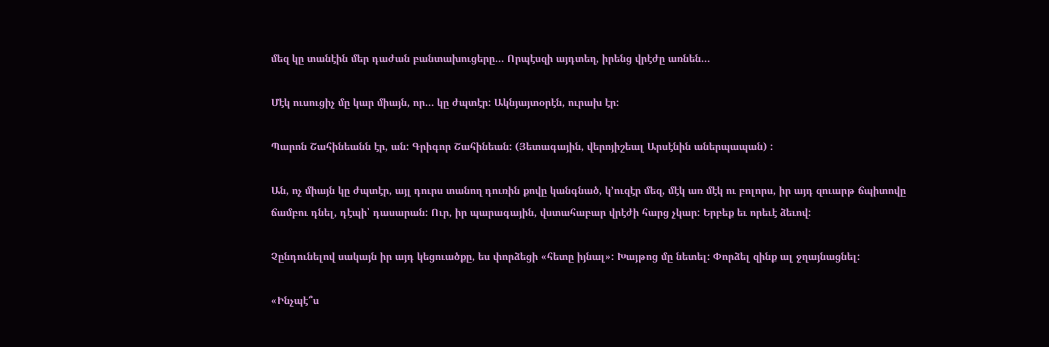մեզ կը տանէին մեր դաժան բանտախուցերը… Որպէսզի այդտեղ, իրենց վրէժը առնեն…

Մէկ ուսուցիչ մը կար միայն, որ… կը ժպտէր: Ակնյայտօրէն, ուրախ էր:

Պարոն Շահինեանն էր, ան: Գրիգոր Շահինեան: (Յետագային, վերոյիշեալ Արսէնին աներպապան) :

Ան, ոչ միայն կը ժպտէր, այլ դուրս տանող դուռին քովը կանգնած, կ’ուզէր մեզ, մէկ առ մէկ ու բոլորս, իր այդ զուարթ ճպիտովը ճամբու դնել, դէպի՝ դասարան: Ուր, իր պարագային, վստահաբար վրէժի հարց չկար: Երբեք եւ որեւէ ձեւով:

Չընդունելով սակայն իր այդ կեցուածքը, ես փորձեցի «հետը իյնալ»: Խայթոց մը նետել: Փորձել զինք ալ ջղայնացնել:

«Ինչպէ՞ս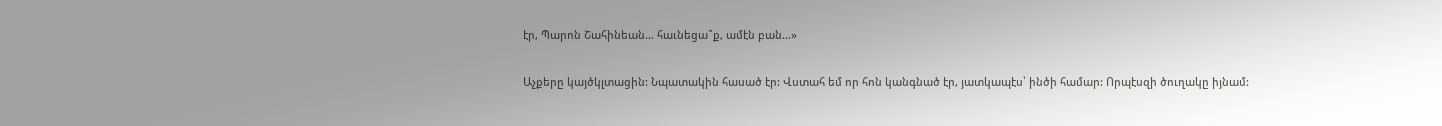էր, Պարոն Շահինեան… հաւնեցա՞ք, ամէն բան…»

Աչքերը կայծկլտացին: Նպատակին հասած էր: Վստահ եմ որ հոն կանգնած էր, յատկապէս՝ ինծի համար: Որպէսզի ծուղակը իյնամ: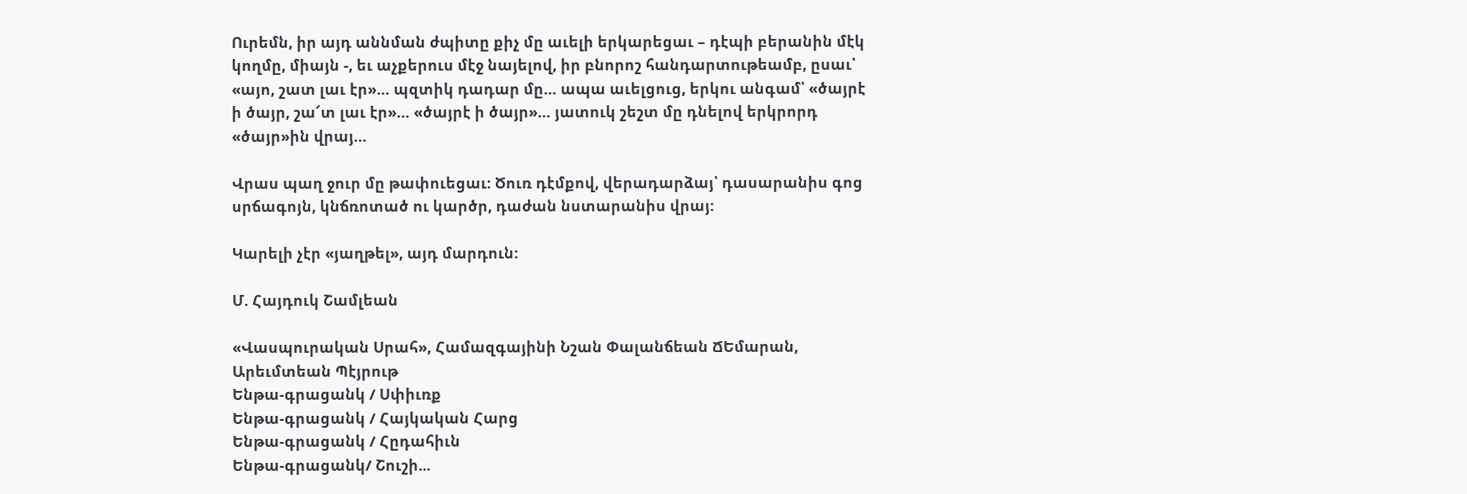Ուրեմն, իր այդ աննման ժպիտը քիչ մը աւելի երկարեցաւ – դէպի բերանին մէկ կողմը, միայն -, եւ աչքերուս մէջ նայելով, իր բնորոշ հանդարտութեամբ, ըսաւ՝ «այո, շատ լաւ էր»… պզտիկ դադար մը… ապա աւելցուց, երկու անգամ՝ «ծայրէ ի ծայր, շա՜տ լաւ էր»… «ծայրէ ի ծայր»… յատուկ շեշտ մը դնելով երկրորդ «ծայր»ին վրայ…

Վրաս պաղ ջուր մը թափուեցաւ: Ծուռ դէմքով, վերադարձայ՝ դասարանիս գոց սրճագոյն, կնճռոտած ու կարծր, դաժան նստարանիս վրայ:

Կարելի չէր «յաղթել», այդ մարդուն:

Մ. Հայդուկ Շամլեան

«Վասպուրական Սրահ», Համազգայինի Նշան Փալանճեան ՃԵմարան, Արեւմտեան Պէյրութ
Ենթա-գրացանկ / Սփիւռք
Ենթա-գրացանկ / Հայկական Հարց
Ենթա-գրացանկ / Հըդահիւն
Ենթա-գրացանկ/ Շուշի...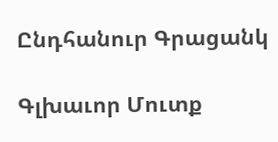Ընդհանուր Գրացանկ

Գլխաւոր Մուտք